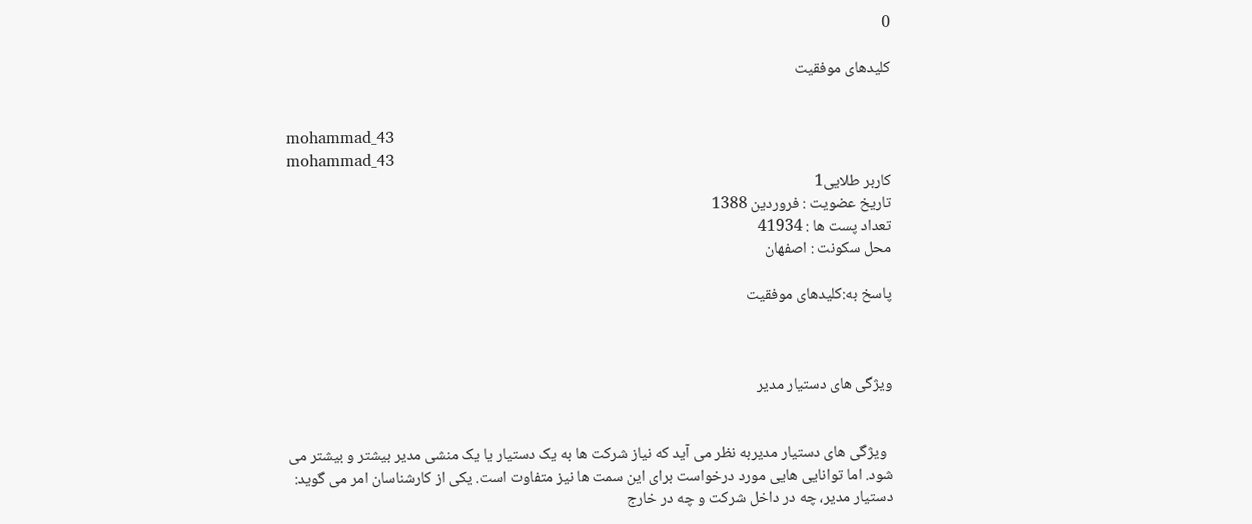0

کلیدهای موفقیت


mohammad_43
mohammad_43
کاربر طلایی1
تاریخ عضویت : فروردین 1388
تعداد پست ها : 41934
محل سکونت : اصفهان

پاسخ به:کلیدهای موفقیت



ویژگی های دستیار مدیر


  ویژگی های دستیار مدیربه نظر می آید که نیاز شرکت ها به یک دستیار یا یک منشی مدیر بیشتر و بیشتر می شود. اما توانایی هایی مورد درخواست برای این سمت ها نیز متفاوت است. یکی از کارشناسان امر می گوید: دستیار مدیر، چه در داخل شرکت و چه در خارج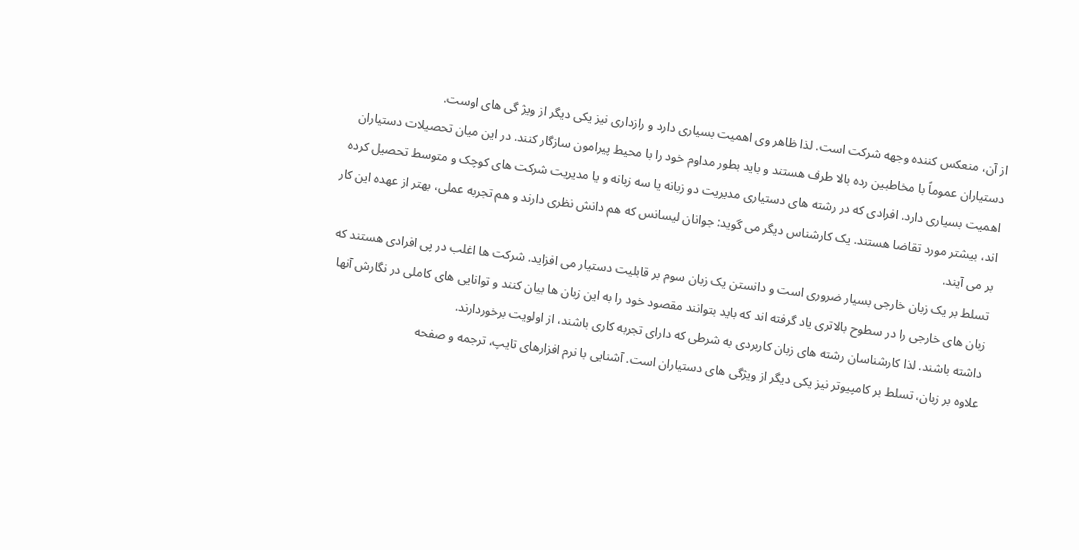از آن، منعکس کننده وجهه شرکت است. لذا ظاهر وی اهمیت بسیاری دارد و رازداری نیز یکی دیگر از ویژ گی های اوست.
دستیاران عموماً با مخاطبین رده بالا طرف هستند و باید بطور مداوم خود را با محیط پیرامون سازگار کنند. در این میان تحصیلات دستیاران اهمیت بسیاری دارد. افرادی که در رشته های دستیاری مدیریت دو زبانه یا سه زبانه و یا مدیریت شرکت های کوچک و متوسط تحصیل کرده اند، بیشتر مورد تقاضا هستند. یک کارشناس دیگر می گوید: جوانان لیسانس که هم دانش نظری دارند و هم تجربه عملی، بهتر از عهده این کار بر می آیند.
تسلط بر یک زبان خارجی بسیار ضروری است و دانستن یک زبان سوم بر قابلیت دستیار می افزاید. شرکت ها اغلب در پی افرادی هستند که زبان های خارجی را در سطوح بالاتری یاد گرفته اند که باید بتوانند مقصود خود را به این زبان ها بیان کنند و توانایی های کاملی در نگارش آنها داشته باشند. لذا کارشناسان رشته های زبان کاربردی به شرطی که دارای تجربه کاری باشند، از اولویت برخوردارند.
علاوه بر زبان، تسلط بر کامپیوتر نیز یکی دیگر از ویژگی های دستیاران است. آشنایی با نرم افزارهای تایپ، ترجمه و صفحه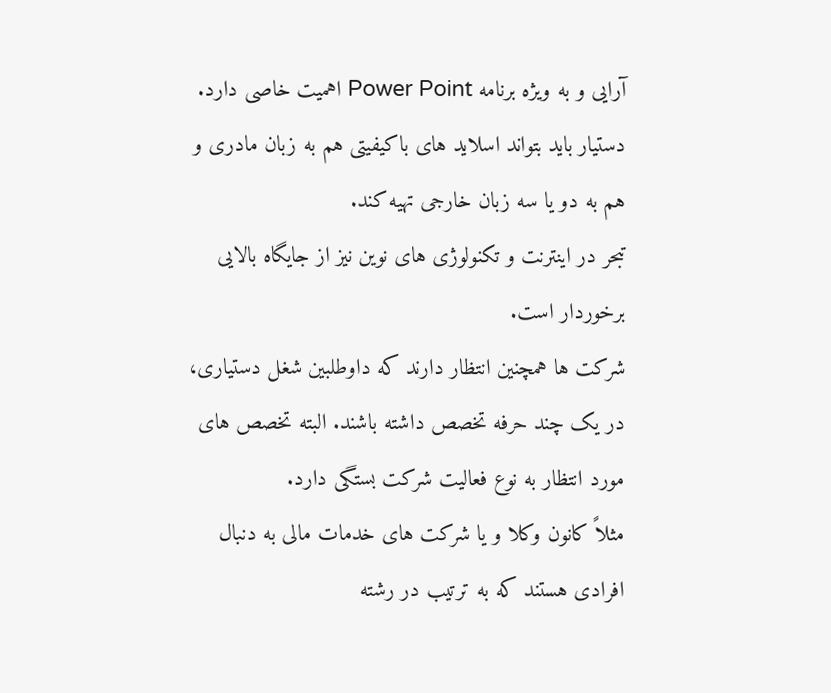آرایی و به ویژه برنامه Power Point اهمیت خاصی دارد. دستیار باید بتواند اسلاید های باکیفیتی هم به زبان مادری و هم به دو یا سه زبان خارجی تهیه کند.
تبحر در اینترنت و تکنولوژی های نوین نیز از جایگاه بالایی برخوردار است.
شرکت ها همچنین انتظار دارند که داوطلبین شغل دستیاری، در یک چند حرفه تخصص داشته باشند. البته تخصص های مورد انتظار به نوع فعالیت شرکت بستگی دارد.
مثلاً کانون وکلا و یا شرکت های خدمات مالی به دنبال افرادی هستند که به ترتیب در رشته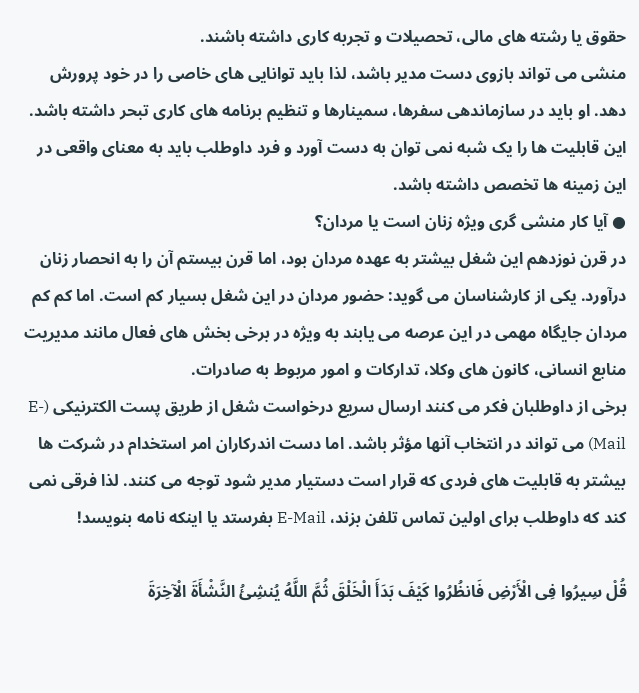حقوق یا رشته های مالی، تحصیلات و تجربه کاری داشته باشند.
منشی می تواند بازوی دست مدیر باشد، لذا باید توانایی های خاصی را در خود پرورش دهد. او باید در سازماندهی سفرها، سمینارها و تنظیم برنامه های کاری تبحر داشته باشد. این قابلیت ها را یک شبه نمی توان به دست آورد و فرد داوطلب باید به معنای واقعی در این زمینه ها تخصص داشته باشد.
● آیا کار منشی گری ویژه زنان است یا مردان؟
در قرن نوزدهم این شغل بیشتر به عهده مردان بود، اما قرن بیستم آن را به انحصار زنان درآورد. یکی از کارشناسان می گوید: حضور مردان در این شغل بسیار کم است. اما کم کم مردان جایگاه مهمی در این عرصه می یابند به ویژه در برخی بخش های فعال مانند مدیریت منابع انسانی، کانون های وکلا، تدارکات و امور مربوط به صادرات.
برخی از داوطلبان فکر می کنند ارسال سریع درخواست شغل از طریق پست الکترنیکی (E-Mail) می تواند در انتخاب آنها مؤثر باشد. اما دست اندرکاران امر استخدام در شرکت ها بیشتر به قابلیت های فردی که قرار است دستیار مدیر شود توجه می کنند. لذا فرقی نمی کند که داوطلب برای اولین تماس تلفن بزند، E-Mail بفرستد یا اینکه نامه بنویسد!

قُلْ سِیرُوا فِی الْأَرْضِ فَانظُرُوا کَیْفَ بَدَأَ الْخَلْقَ ثُمَّ اللَّهُ یُنشِئُ النَّشْأَةَ الْآخِرَةَ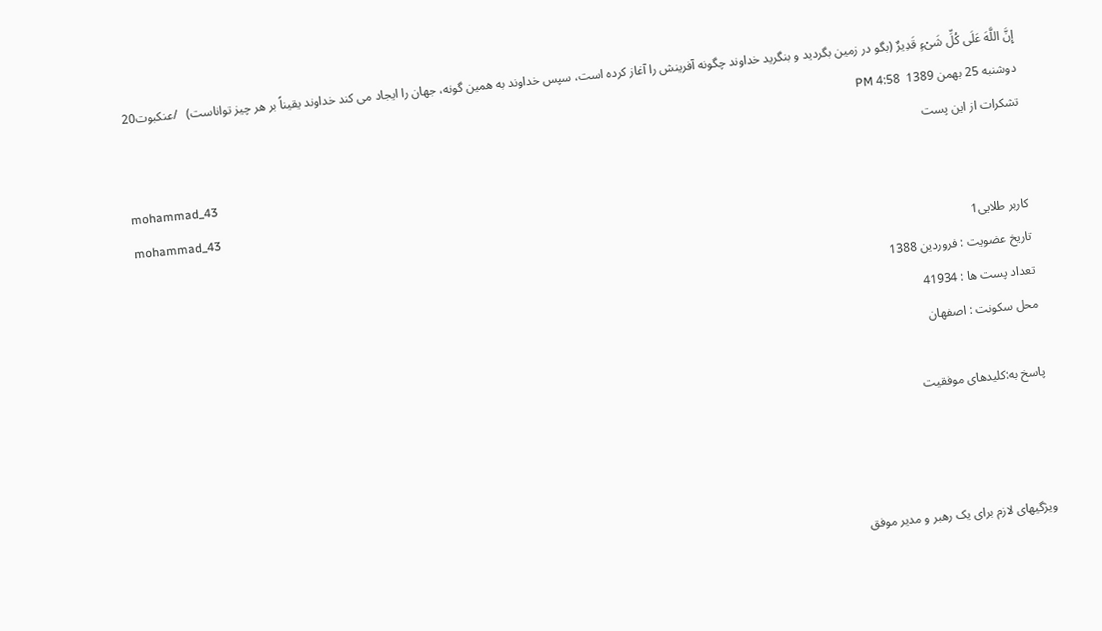إِنَّ اللَّهَ عَلَى کُلِّ شَیْءٍ قَدِیرٌ (بگو در زمین بگردید و بنگرید خداوند چگونه آفرینش را آغاز کرده است، سپس خداوند به همین گونه، جهان را ایجاد می کند خداوند یقیناً بر هر چیز تواناست)   /عنکبوت20
دوشنبه 25 بهمن 1389  4:58 PM
تشکرات از این پست
mohammad_43
mohammad_43
کاربر طلایی1
تاریخ عضویت : فروردین 1388
تعداد پست ها : 41934
محل سکونت : اصفهان

پاسخ به:کلیدهای موفقیت



ویژگیهای لازم برای یک رهبر و مدیر موفق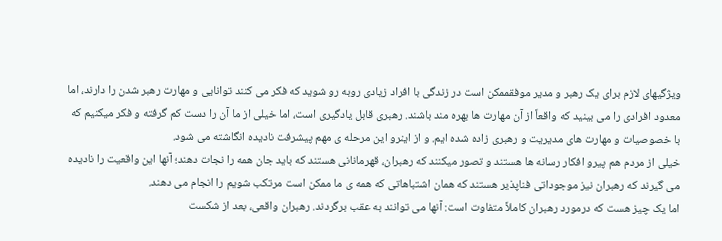ویژگیهای لازم برای یک رهبر و مدیر موفقممکن است در زندگی با افراد زیادی روبه رو شوید که فکر می کنند توانایی و مهارت رهبر شدن را دارند، اما معدود افرادی را می بینید که واقعاً از آن مهارت ها بهره مند باشند. رهبری قابل یادگیری است، اما خیلی از ما آن را دست کم گرفته و فکر میکنیم که با خصوصیات و مهارت های مدیریت و رهبری زاده شده ایم. و از اینرو این مرحله ی مهم پیشرفت نادیده انگاشته می شود.
خیلی از مردم هم پیرو افکار رسانه ها هستند و تصور میکنند که رهبران، قهرمانانی هستند که باید جان همه را نجات دهند؛ آنها این واقعیت را نادیده می گیرند که رهبران نیز موجوداتی فناپذیر هستند که همان اشتباهاتی که همه ی ما ممکن است مرتکب شویم را انجام می دهند.
اما یک چیز هست که درمورد رهبران کاملاً متفاوت است: آنها می توانند به عقب برگردند. رهبران واقعی، بعد از شکست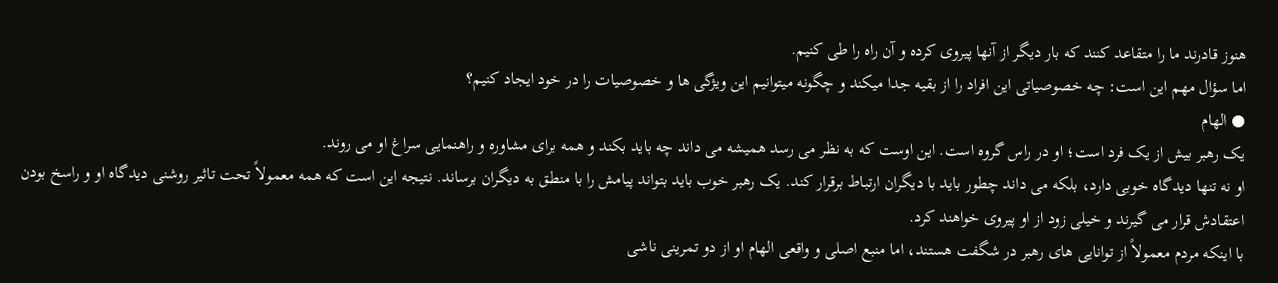هنوز قادرند ما را متقاعد کنند که بار دیگر از آنها پیروی کرده و آن راه را طی کنیم.
اما سؤال مهم این است: چه خصوصیاتی این افراد را از بقیه جدا میکند و چگونه میتوانیم این ویژگی ها و خصوصیات را در خود ایجاد کنیم؟
● الهام
یک رهبر بیش از یک فرد است؛ او در راس گروه است. این اوست که به نظر می رسد همیشه می داند چه باید بکند و همه برای مشاوره و راهنمایی سراغ او می روند.
او نه تنها دیدگاه خوبی دارد، بلکه می داند چطور باید با دیگران ارتباط برقرار کند. یک رهبر خوب باید بتواند پیامش را با منطق به دیگران برساند. نتیجه این است که همه معمولاً تحت تاثیر روشنی دیدگاه او و راسخ بودن اعتقادش قرار می گیرند و خیلی زود از او پیروی خواهند کرد.
با اینکه مردم معمولاً از توانایی های رهبر در شگفت هستند، اما منبع اصلی و واقعی الهام او از دو تمرینی ناشی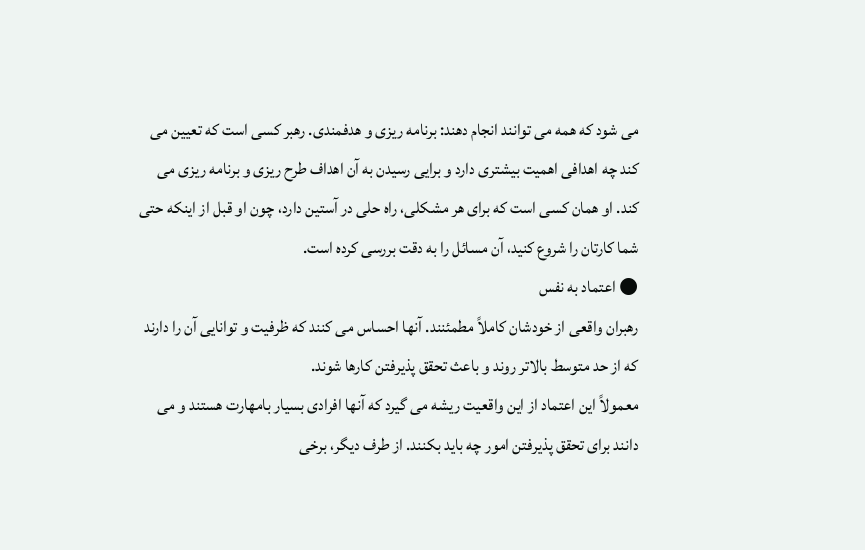می شود که همه می توانند انجام دهند: برنامه ریزی و هدفمندی. رهبر کسی است که تعیین می کند چه اهدافی اهمیت بیشتری دارد و برایی رسیدن به آن اهداف طرح ریزی و برنامه ریزی می کند. او همان کسی است که برای هر مشکلی، راه حلی در آستین دارد، چون او قبل از اینکه حتی شما کارتان را شروع کنید، آن مسائل را به دقت بررسی کرده است.
● اعتماد به نفس
رهبران واقعی از خودشان کاملاً مطمئنند. آنها احساس می کنند که ظرفیت و توانایی آن را دارند که از حد متوسط بالاتر روند و باعث تحقق پذیرفتن کارها شوند.
معمولاً این اعتماد از این واقعیت ریشه می گیرد که آنها افرادی بسیار بامهارت هستند و می دانند برای تحقق پذیرفتن امور چه باید بکنند. از طرف دیگر، برخی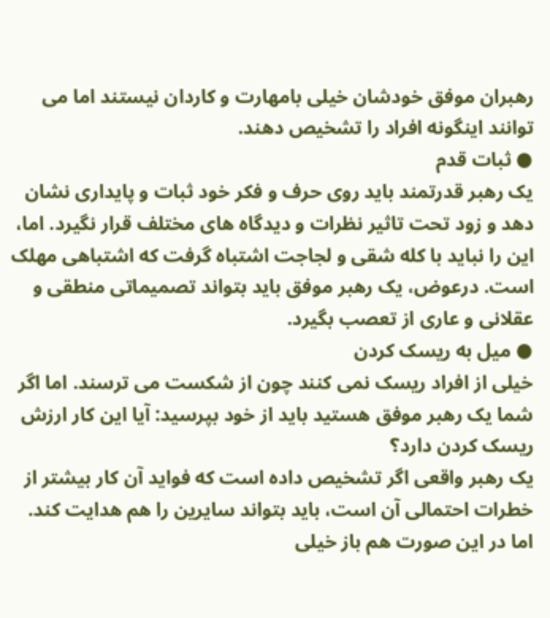رهبران موفق خودشان خیلی بامهارت و کاردان نیستند اما می توانند اینگونه افراد را تشخیص دهند.
● ثبات قدم
یک رهبر قدرتمند باید روی حرف و فکر خود ثبات و پایداری نشان دهد و زود تحت تاثیر نظرات و دیدگاه های مختلف قرار نگیرد. اما، این را نباید با کله شقی و لجاجت اشتباه گرفت که اشتباهی مهلک است. درعوض، یک رهبر موفق باید بتواند تصمیماتی منطقی و عقلانی و عاری از تعصب بگیرد.
● میل به ریسک کردن
خیلی از افراد ریسک نمی کنند چون از شکست می ترسند. اما اگر شما یک رهبر موفق هستید باید از خود بپرسید: آیا این کار ارزش ریسک کردن دارد؟
یک رهبر واقعی اگر تشخیص داده است که فواید آن کار بیشتر از خطرات احتمالی آن است، باید بتواند سایرین را هم هدایت کند. اما در این صورت هم باز خیلی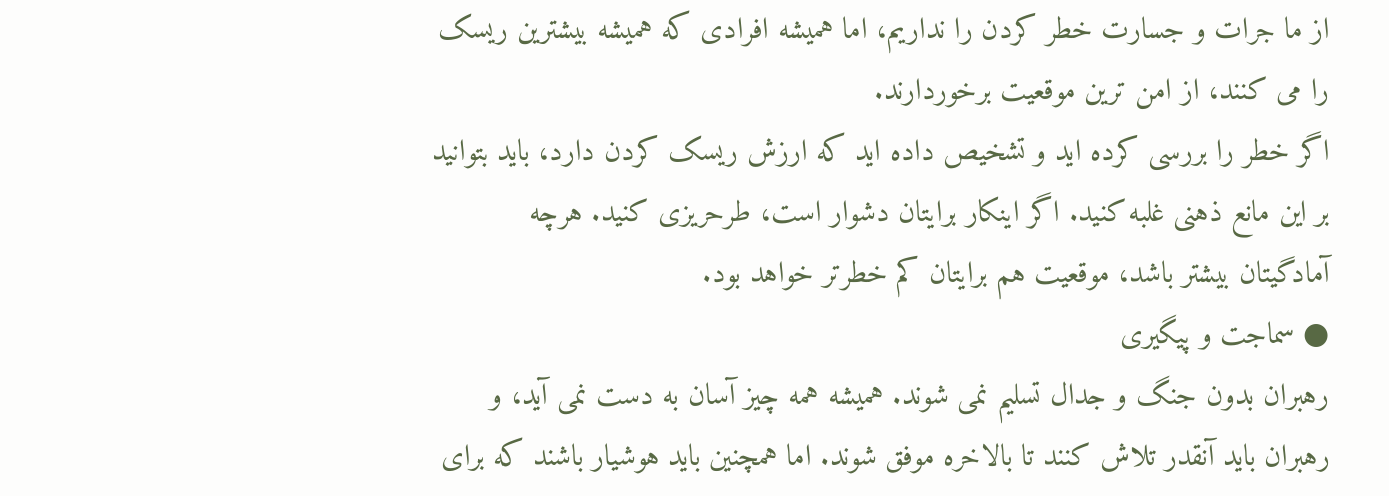از ما جرات و جسارت خطر کردن را نداریم، اما همیشه افرادی که همیشه بیشترین ریسک را می کنند، از امن ترین موقعیت برخوردارند.
اگر خطر را بررسی کرده اید و تشخیص داده اید که ارزش ریسک کردن دارد، باید بتوانید بر این مانع ذهنی غلبه کنید. اگر اینکار برایتان دشوار است، طرحریزی کنید. هرچه آمادگیتان بیشتر باشد، موقعیت هم برایتان کم خطرتر خواهد بود.
● سماجت و پیگیری
رهبران بدون جنگ و جدال تسلیم نمی شوند. همیشه همه چیز آسان به دست نمی آید، و رهبران باید آنقدر تلاش کنند تا بالاخره موفق شوند. اما همچنین باید هوشیار باشند که برای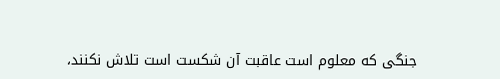جنگی که معلوم است عاقبت آن شکست است تلاش نکنند،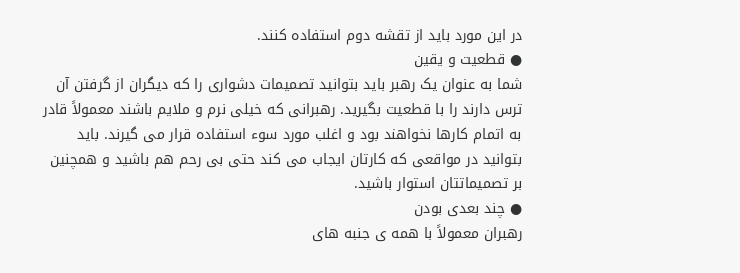در این مورد باید از تقشه دوم استفاده کنند.
● قطعیت و یقین
شما به عنوان یک رهبر باید بتوانید تصمیمات دشواری را که دیگران از گرفتن آن ترس دارند را با قطعیت بگیرید. رهبرانی که خیلی نرم و ملایم باشند معمولاً قادر به اتمام کارها نخواهند بود و اغلب مورد سوء استفاده قرار می گیرند. باید بتوانید در مواقعی که کارتان ایجاب می کند حتی بی رحم هم باشید و همچنین بر تصمیماتتان استوار باشید.
● چند بعدی بودن
رهبران معمولاً با همه ی جنبه های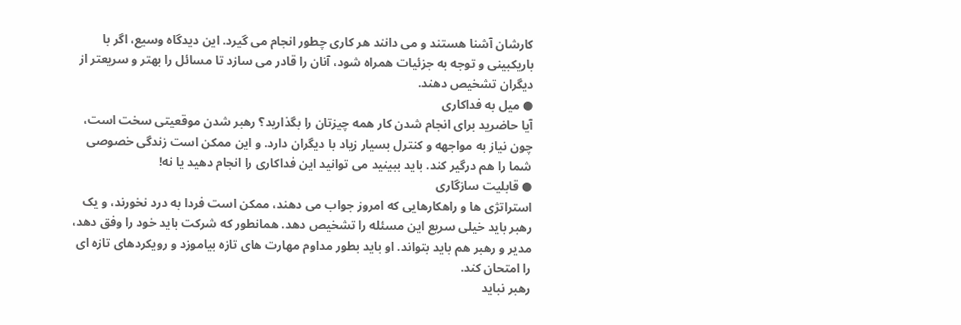کارشان آشنا هستند و می دانند هر کاری چطور انجام می گیرد. این دیدگاه وسیع، اگر با باریکبینی و توجه به جزئیات همراه شود، آنان را قادر می سازد تا مسائل را بهتر و سریعتر از دیگران تشخیص دهند.
● میل به فداکاری
آیا حاضرید برای انجام شدن کار همه چیزتان را بگذارید؟ رهبر شدن موقعیتی سخت است، چون نیاز به مواجهه و کنترل بسیار زیاد با دیگران دارد. و این ممکن است زندگی خصوصی شما را هم درگیر کند. باید ببینید می توانید این فداکاری را انجام دهید یا نه!
● قابلیت سازگاری
استراتژی ها و راهکارهایی که امروز جواب می دهند، ممکن است فردا به درد نخورند، و یک رهبر باید خیلی سریع این مسئله را تشخیص دهد. همانطور که شرکت باید خود را وفق دهد، مدیر و رهبر هم باید بتواند. او باید بطور مداوم مهارت های تازه بیاموزد و رویکردهای تازه ای را امتحان کند.
رهبر نباید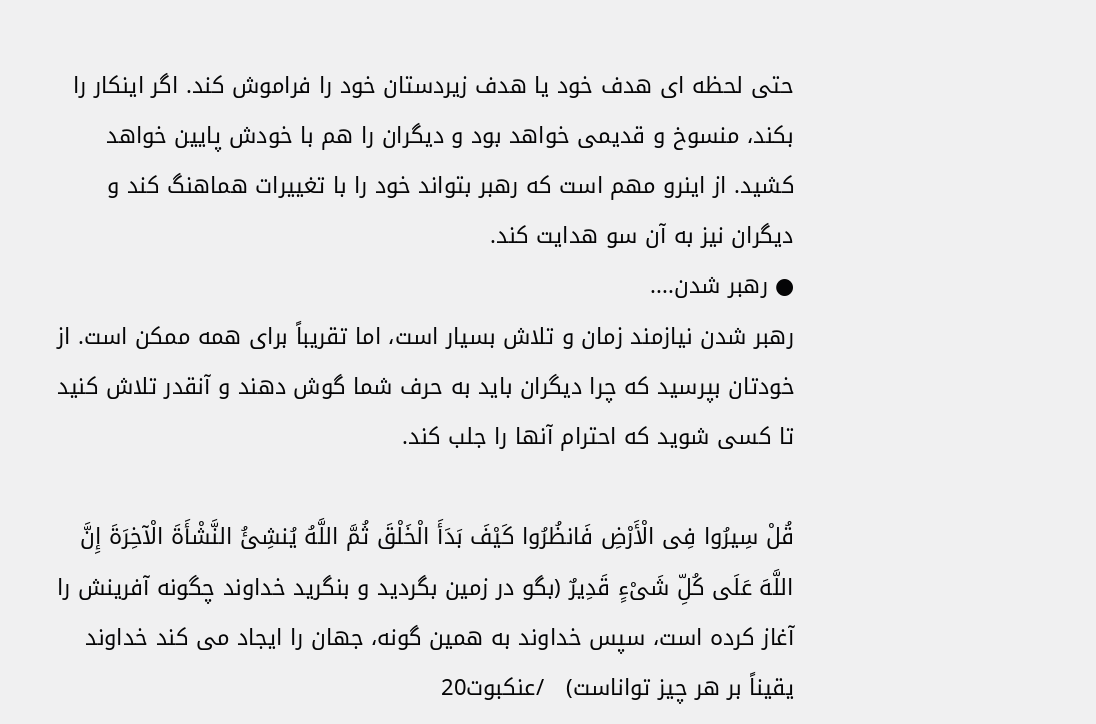حتی لحظه ای هدف خود یا هدف زیردستان خود را فراموش کند. اگر اینکار را بکند، منسوخ و قدیمی خواهد بود و دیگران را هم با خودش پایین خواهد کشید. از اینرو مهم است که رهبر بتواند خود را با تغییرات هماهنگ کند و دیگران نیز به آن سو هدایت کند.
● رهبر شدن....
رهبر شدن نیازمند زمان و تلاش بسیار است، اما تقریباً برای همه ممکن است. از خودتان بپرسید که چرا دیگران باید به حرف شما گوش دهند و آنقدر تلاش کنید تا کسی شوید که احترام آنها را جلب کند.

قُلْ سِیرُوا فِی الْأَرْضِ فَانظُرُوا کَیْفَ بَدَأَ الْخَلْقَ ثُمَّ اللَّهُ یُنشِئُ النَّشْأَةَ الْآخِرَةَ إِنَّ اللَّهَ عَلَى کُلِّ شَیْءٍ قَدِیرٌ (بگو در زمین بگردید و بنگرید خداوند چگونه آفرینش را آغاز کرده است، سپس خداوند به همین گونه، جهان را ایجاد می کند خداوند یقیناً بر هر چیز تواناست)   /عنکبوت20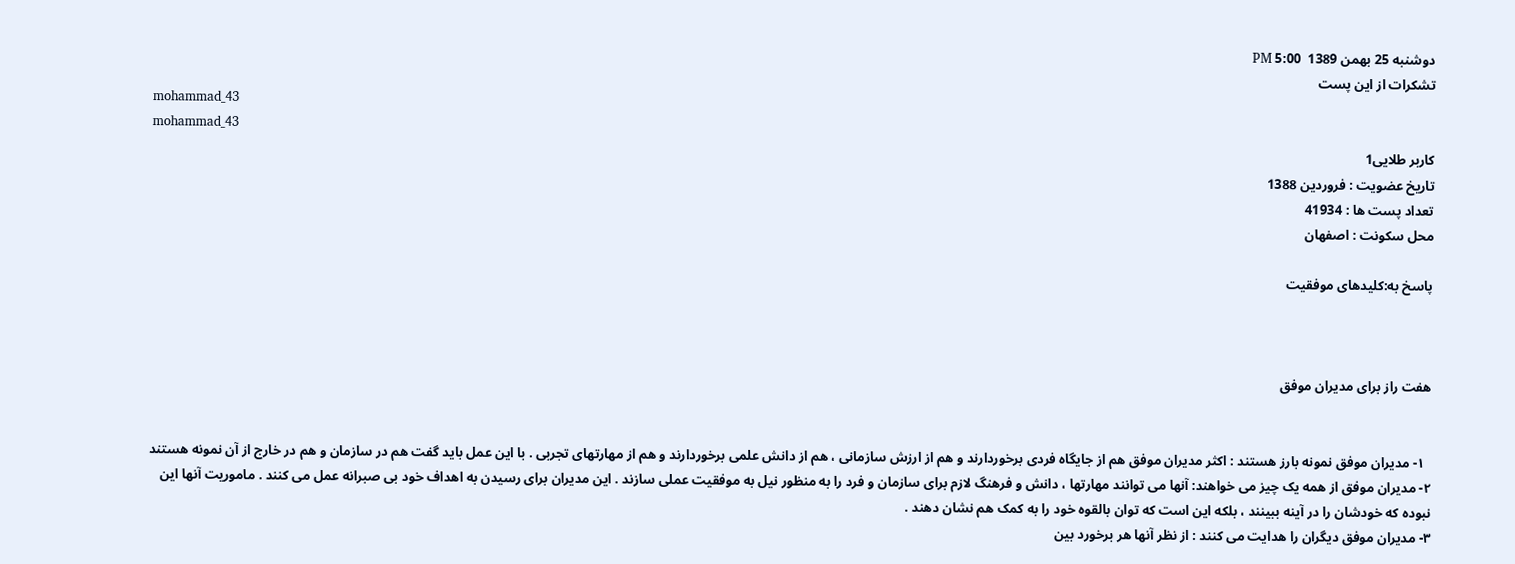دوشنبه 25 بهمن 1389  5:00 PM
تشکرات از این پست
mohammad_43
mohammad_43
کاربر طلایی1
تاریخ عضویت : فروردین 1388
تعداد پست ها : 41934
محل سکونت : اصفهان

پاسخ به:کلیدهای موفقیت



هفت راز برای مدیران موفق


  ۱- مدیران موفق نمونه بارز هستند : اکثر مدیران موفق هم از جایگاه فردی برخوردارند و هم از ارزش سازمانی ، هم از دانش علمی برخوردارند و هم از مهارتهای تجربی . با این عمل باید گفت هم در سازمان و هم در خارج از آن نمونه هستند
۲- مدیران موفق از همه یک چیز می خواهند: آنها می توانند مهارتها ، دانش و فرهنگ لازم برای سازمان و فرد را به منظور نیل به موفقیت عملی سازند . این مدیران برای رسیدن به اهداف خود بی صبرانه عمل می کنند . ماموریت آنها این نبوده که خودشان را در آینه ببینند ، بلکه این است که توان بالقوه خود را به کمک هم نشان دهند .
۳- مدیران موفق دیگران را هدایت می کنند : از نظر آنها هر برخورد بین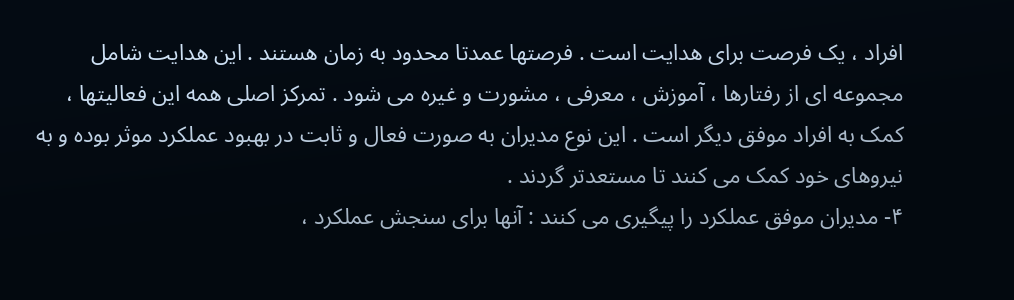افراد ، یک فرصت برای هدایت است . فرصتها عمدتا محدود به زمان هستند . این هدایت شامل مجموعه ای از رفتارها ، آموزش ، معرفی ، مشورت و غیره می شود . تمرکز اصلی همه این فعالیتها ، کمک به افراد موفق دیگر است . این نوع مدیران به صورت فعال و ثابت در بهبود عملکرد موثر بوده و به نیروهای خود کمک می کنند تا مستعدتر گردند .
۴- مدیران موفق عملکرد را پیگیری می کنند : آنها برای سنجش عملکرد ،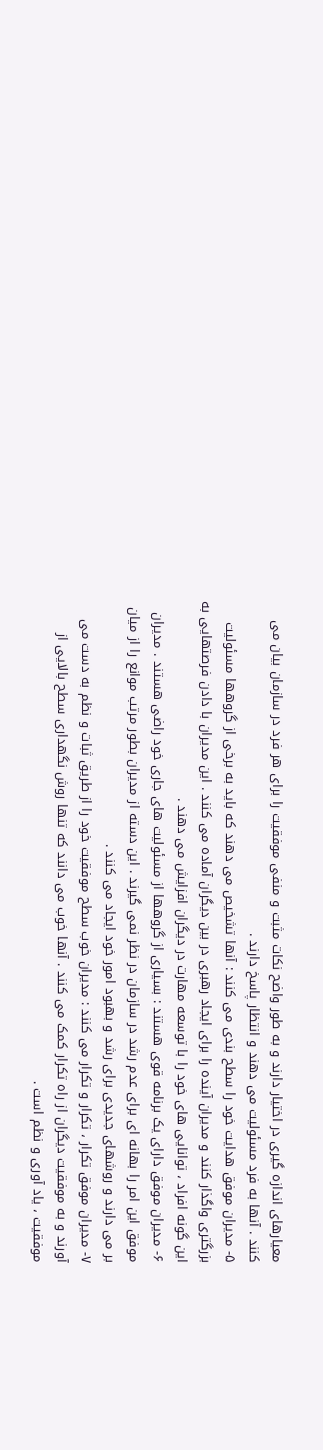معیارهای اندازه گیری در اختیار دارند و به طور واضح نکات مثبت و منفی موفقیت را برای هر فرد در سازمان بیان می کنند . آنها به فرد مسئولیت می دهند و انتظار پاسخ دارند .
۵- مدیران موفق هدایت خود را سطح بندی می کنند : آنها تشخیص می دهند که باید به برخی از گروهها مسئولیت بزرگتری واگذار کنند و مدیران آینده را برای ایجاد رهبری در بین دیگران آماده می کنند . این مدیران با دادن فرصتهایی به این گونه افراد ، توانایی های خود را با توسعه مهارت در دیگران افزایش می دهند .
۶- مدیران موفق دارای یک برنامه قوی هستند : بسیاری از گروهها از مسئولیت های جاری خود راضی هستند . مدیران موفق این امر را بهانه ای برای عدم رشد در سازمان در نظر نمی گیرند . این دسته از مدیران بطور مرتب موانع را از میان بر می دارند و روشهای جدیدی برای رشد و بهبود امور خود ایجاد می کنند .
۷- مدیران موفق تکرار ، تکرار و تکرار می کنند : مدیران خوب سطح موفقیت خود را از طریق ثبات و نظم به دست می آورند و به موفقیت دیگران از راه تکرار کمک می کنند . آنها خوب می دانند که تنها روش نگهداری سطح بالایی از موفقیت ، یاد آوری و نظم است .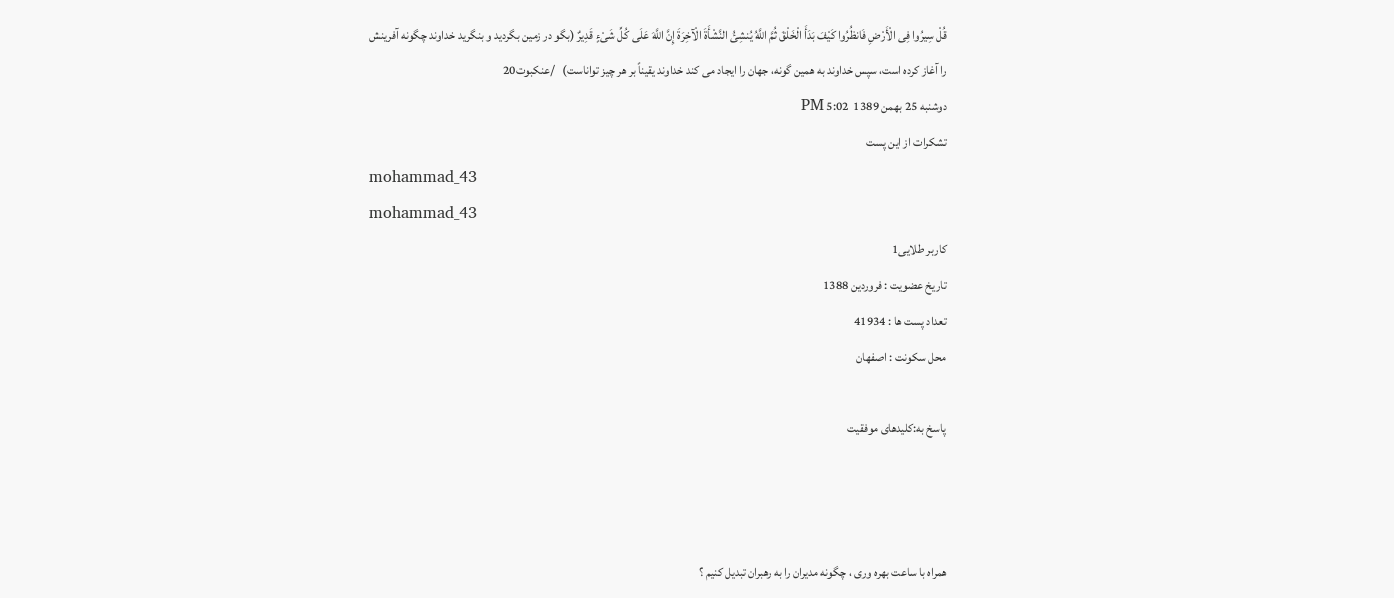قُلْ سِیرُوا فِی الْأَرْضِ فَانظُرُوا کَیْفَ بَدَأَ الْخَلْقَ ثُمَّ اللَّهُ یُنشِئُ النَّشْأَةَ الْآخِرَةَ إِنَّ اللَّهَ عَلَى کُلِّ شَیْءٍ قَدِیرٌ (بگو در زمین بگردید و بنگرید خداوند چگونه آفرینش را آغاز کرده است، سپس خداوند به همین گونه، جهان را ایجاد می کند خداوند یقیناً بر هر چیز تواناست)   /عنکبوت20
دوشنبه 25 بهمن 1389  5:02 PM
تشکرات از این پست
mohammad_43
mohammad_43
کاربر طلایی1
تاریخ عضویت : فروردین 1388
تعداد پست ها : 41934
محل سکونت : اصفهان

پاسخ به:کلیدهای موفقیت



همراه با ساعت بهره وری ، چگونه مدیران را به رهبران تبدیل کنیم ؟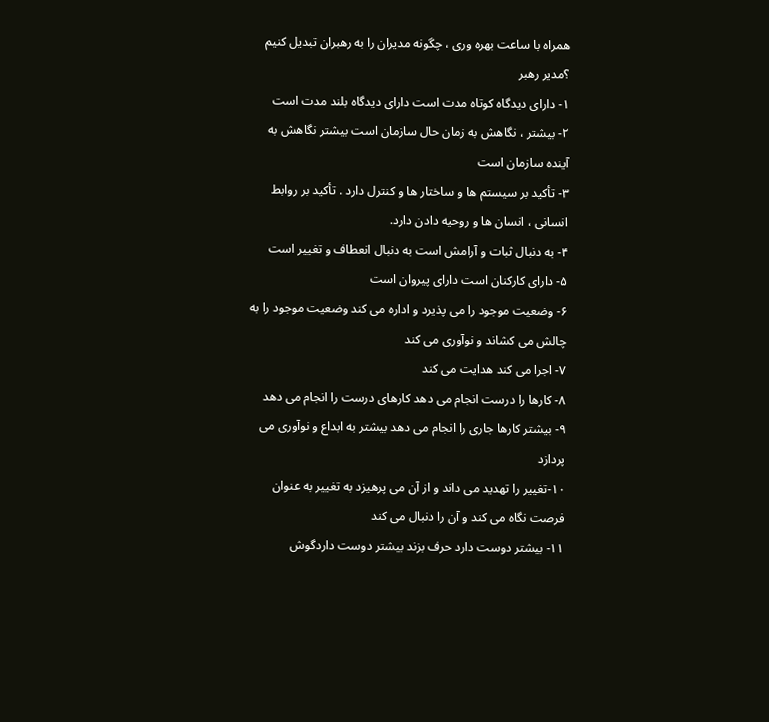همراه با ساعت بهره وری ، چگونه مدیران را به رهبران تبدیل کنیم ؟مدیر رهبر
۱- دارای دیدگاه کوتاه مدت است دارای دیدگاه بلند مدت است
۲- بیشتر ، نگاهش به زمان حال سازمان است بیشتر نگاهش به آینده سازمان است
۳- تأکید بر سیستم ها و ساختار ها و کنترل دارد . تأکید بر روابط انسانی ، انسان ها و روحیه دادن دارد.
۴- به دنبال ثبات و آرامش است به دنبال انعطاف و تغییر است
۵- دارای کارکنان است دارای پیروان است
۶- وضعیت موجود را می پذیرد و اداره می کند وضعیت موجود را به چالش می کشاند و نوآوری می کند
۷- اجرا می کند هدایت می کند
۸- کارها را درست انجام می دهد کارهای درست را انجام می دهد
۹- بیشتر کارها جاری را انجام می دهد بیشتر به ابداع و نوآوری می پردازد
۱۰-تغییر را تهدید می داند و از آن می پرهیزد به تغییر به عنوان فرصت نگاه می کند و آن را دنبال می کند
۱۱- بیشتر دوست دارد حرف بزند بیشتر دوست داردگوش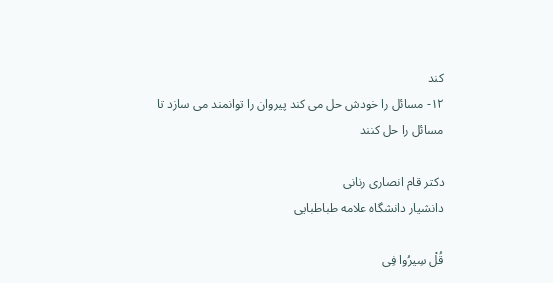کند
۱۲- مسائل را خودش حل می کند پیروان را توانمند می سازد تا مسائل را حل کنند

دکتر قام انصاری رنانی
دانشیار دانشگاه علامه طباطبایی

قُلْ سِیرُوا فِی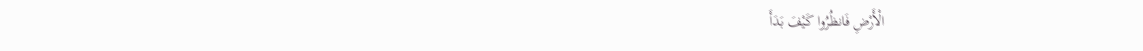الْأَرْضِ فَانظُرُوا کَیْفَ بَدَأَ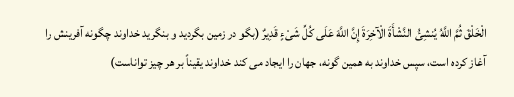الْخَلْقَ ثُمَّ اللَّهُ یُنشِئُ النَّشْأَةَ الْآخِرَةَ إِنَّ اللَّهَ عَلَى کُلِّ شَیْءٍ قَدِیرٌ (بگو در زمین بگردید و بنگرید خداوند چگونه آفرینش را آغاز کرده است، سپس خداوند به همین گونه، جهان را ایجاد می کند خداوند یقیناً بر هر چیز تواناست)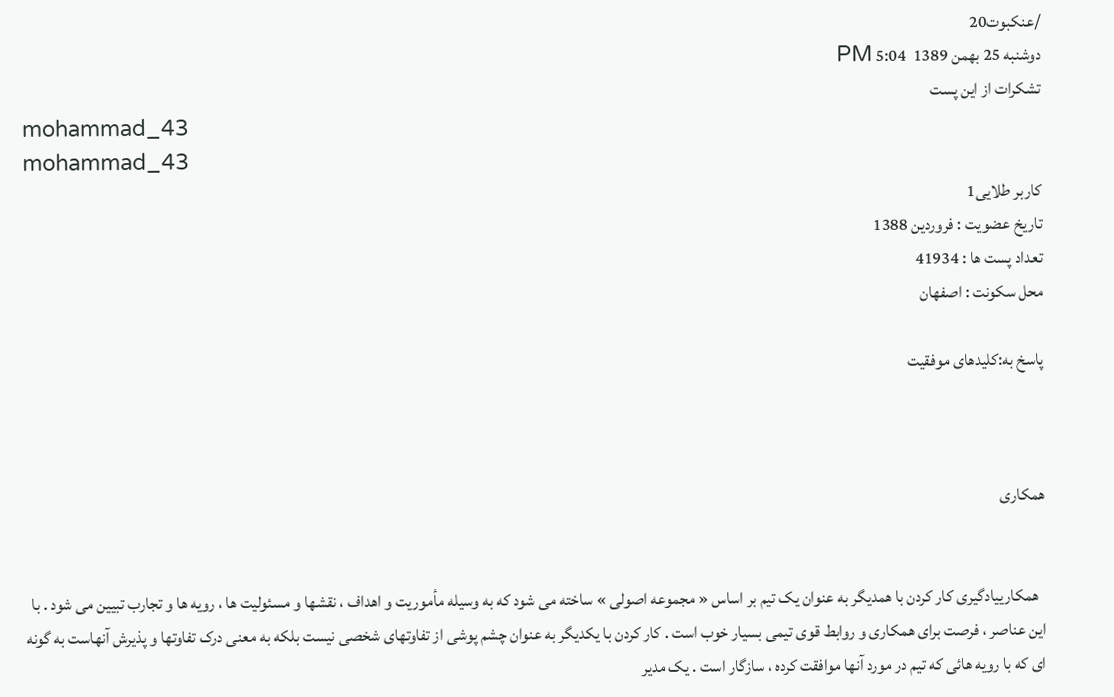/عنکبوت20
دوشنبه 25 بهمن 1389  5:04 PM
تشکرات از این پست
mohammad_43
mohammad_43
کاربر طلایی1
تاریخ عضویت : فروردین 1388
تعداد پست ها : 41934
محل سکونت : اصفهان

پاسخ به:کلیدهای موفقیت



همکاری


  همکارییادگیری کار کردن با همدیگر به عنوان یک تیم بر اساس « مجموعه اصولی » ساخته می شود که به وسیله مأموریت و اهداف ، نقشها و مسئولیت ها ، رویه ها و تجارب تبیین می شود . با این عناصر ، فرصت برای همکاری و روابط قوی تیمی بسیار خوب است . کار کردن با یکدیگر به عنوان چشم پوشی از تفاوتهای شخصی نیست بلکه به معنی درک تفاوتها و پذیرش آنهاست به گونه ای که با رویه هائی که تیم در مورد آنها موافقت کرده ، سازگار است . یک مدیر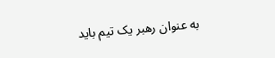به عنوان رهبر یک تیم باید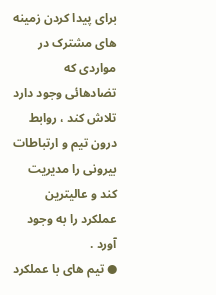برای پیدا کردن زمینه های مشترک در مواردی که تضادهائی وجود دارد تلاش کند ، روابط درون تیم و ارتباطات بیرونی را مدیریت کند و عالیترین عملکرد را به وجود آورد .
● تیم های با عملکرد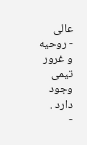عالی
- روحیه و غرور تیمی وجود دارد .
-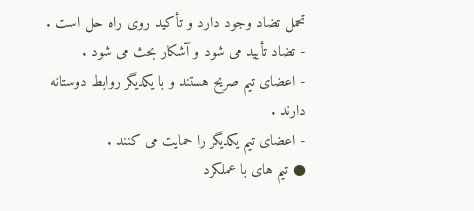تحمل تضاد وجود دارد و تأکید روی راه حل است .
- تضاد تأیید می شود و آشکار بحث می شود .
- اعضای تیم صریح هستند و با یکدیگر روابط دوستانه دارند .
- اعضای تیم یکدیگر را حمایت می کنند .
● تیم های با عملکرد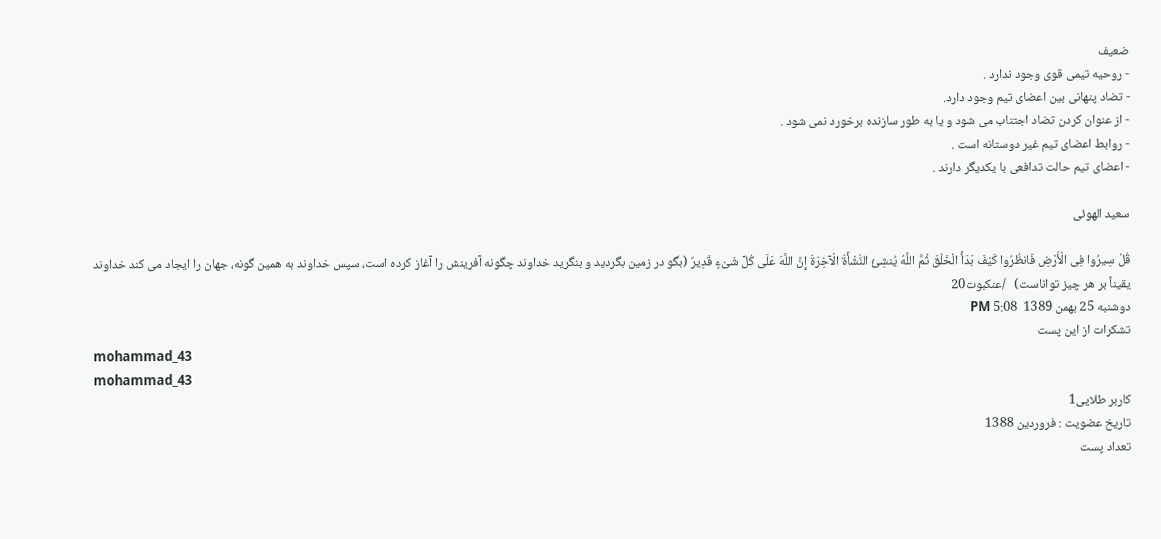ضعیف
- روحیه تیمی قوی وجود ندارد .
- تضاد پنهانی بین اعضای تیم وجود دارد.
- از عنوان کردن تضاد اجتناب می شود و یا به طور سازنده برخورد نمی شود .
- روابط اعضای تیم غیر دوستانه است .
- اعضای تیم حالت تدافعی با یکدیگر دارند .

سعید الهوئی

قُلْ سِیرُوا فِی الْأَرْضِ فَانظُرُوا کَیْفَ بَدَأَ الْخَلْقَ ثُمَّ اللَّهُ یُنشِئُ النَّشْأَةَ الْآخِرَةَ إِنَّ اللَّهَ عَلَى کُلِّ شَیْءٍ قَدِیرٌ (بگو در زمین بگردید و بنگرید خداوند چگونه آفرینش را آغاز کرده است، سپس خداوند به همین گونه، جهان را ایجاد می کند خداوند یقیناً بر هر چیز تواناست)   /عنکبوت20
دوشنبه 25 بهمن 1389  5:08 PM
تشکرات از این پست
mohammad_43
mohammad_43
کاربر طلایی1
تاریخ عضویت : فروردین 1388
تعداد پست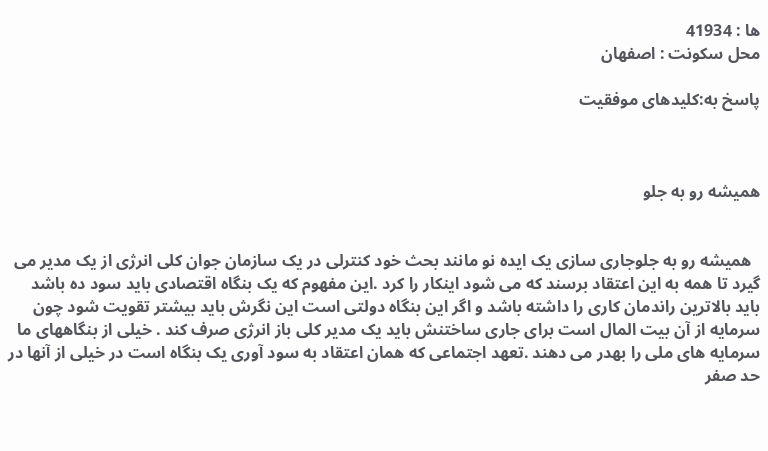ها : 41934
محل سکونت : اصفهان

پاسخ به:کلیدهای موفقیت



همیشه رو به جلو


  همیشه رو به جلوجاری سازی یک ایده نو مانند بحث خود کنترلی در یک سازمان جوان کلی انرژی از یک مدیر می گیرد تا همه به این اعتقاد برسند که می شود اینکار را کرد .این مفهوم که یک بنگاه اقتصادی باید سود ده باشد باید بالاترین راندمان کاری را داشته باشد و اگر این بنگاه دولتی است این نگرش باید بیشتر تقویت شود چون سرمایه از آن بیت المال است برای جاری ساختنش باید یک مدیر کلی باز انرژی صرف کند . خیلی از بنگاههای ما سرمایه های ملی را بهدر می دهند .تعهد اجتماعی که همان اعتقاد به سود آوری یک بنگاه است در خیلی از آنها در حد صفر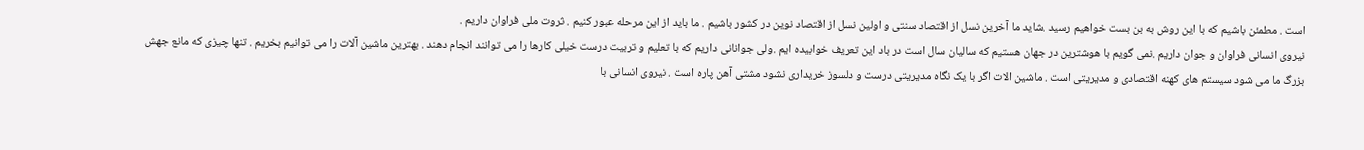است . مطمئن باشیم که با این روش به بن بست خواهیم رسید .شاید ما آخرین نسل از اقتصاد سنتی و اولین نسل از اقتصاد نوین در کشور باشیم . ما باید از این مرحله عبور کنیم . ثروت ملی فراوان داریم .
نیروی انسانی فراوان و جوان داریم .نمی گویم با هوشترین در جهان هستیم که سالیان سال است در باد این تعریف خوابیده ایم .ولی جوانانی داریم که با تعلیم و تربیت درست خیلی کارها را می توانند انجام دهند . بهترین ماشین آلات را می توانیم بخریم . تنها چیزی که مانع جهش بزرگ ما می شود سیستم های کهنه اقتصادی و مدیریتی است . ماشین الات اگر با یک نگاه مدیریتی درست و دلسوز خریداری نشود مشتی آهن پاره است . نیروی انسانی با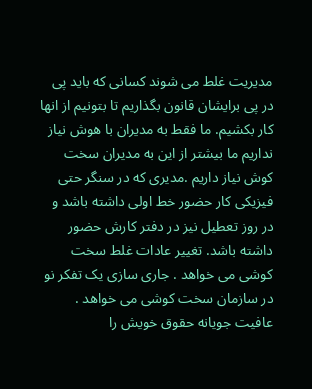مدیریت غلط می شوند کسانی که باید پی در پی برایشان قانون بگذاریم تا بتونیم از انها کار بکشیم. ما فقط به مدیران با هوش نیاز نداریم ما بیشتر از این به مدیران سخت کوش نیاز داریم .مدیری که در سنگر حتی فیزیکی کار حضور خط اولی داشته باشد و در روز تعطیل نیز در دفتر کارش حضور داشته باشد. تغییر عادات غلط سخت کوشی می خواهد . جاری سازی یک تفکر نو در سازمان سخت کوشی می خواهد . عافیت جویانه حقوق خویش را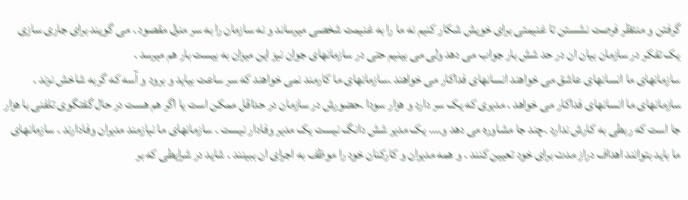گرفتن و منتظر فرصت نشستن تا غنیمتی برای خویش شکار کنیم نه ما را به غنیمت شخصی میرساند و نه سازمان را به سر منزل مقصود . می گویند برای جاری سازی یک تفکر در سازمان بیان ان در حد شش بار جواب می دهد ولی می بینیم حتی در سازمانهای جوان نیز این میزان به بیست بار هم میرسد .
سازمانهای ما انسانهای عاشق می خواهند انسانهای فداکار می خواهند .سازمانهای ما کارمند نمی خواهند که سر ساعت بیاید و برود و آسه که گربه شاخش نزند . سازمانهای ما انسانهای فداکار می خواهد . مدیری که یک سر دارد و هزار سودا .حضورش در سازمان در حداقل ممکن است یا اگر هم هست در حال گفتگوی تلفنی با هزار جا است که ربطی به کارش ندارد .چند جا مشاوره می دهد و…. یک مدیر شش دانگ نیست یک مدیر وفادار نیست . سازمانهای ما نیازمند مدیران وفادارند . سازمانهای ما باید بتوانند اهداف دراز مدت برای خود تعیین کنند . و همه مدیران و کارکنان خود را موظف به اجرای ان ببینند . شاید در شرایطی که بر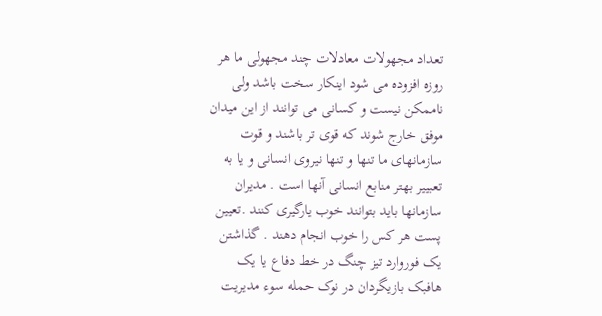تعداد مجهولات معادلات چند مجهولی ما هر روزه افزوده می شود اینکار سخت باشد ولی ناممکن نیست و کسانی می توانند از این میدان موفق خارج شوند که قوی تر باشند و قوت سازمانهای ما تنها و تنها نیروی انسانی و یا به تعبییر بهتر منابع انسانی آنها است . مدیران سازمانها باید بتوانند خوب یارگیری کنند .تعیین پست هر کس را خوب انجام دهند . گذاشتن یک فوروارد تیز چنگ در خط دفاع یا یک هافبک بازیگردان در نوک حمله سوء مدیریت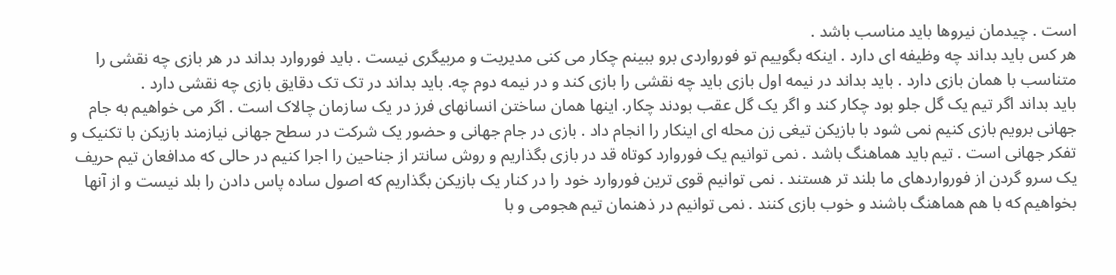است . چیدمان نیروها باید مناسب باشد .
هر کس باید بداند چه وظیفه ای دارد . اینکه بگوییم تو فورواردی برو ببینم چکار می کنی مدیریت و مربیگری نیست . باید فوروارد بداند در هر بازی چه نقشی را متناسب با همان بازی دارد . باید بداند در نیمه اول بازی باید چه نقشی را بازی کند و در نیمه دوم چه. باید بداند در تک تک دقایق بازی چه نقشی دارد .
باید بداند اگر تیم یک گل جلو بود چکار کند و اگر یک گل عقب بودند چکار. اینها همان ساختن انسانهای فرز در یک سازمان چالاک است . اگر می خواهیم به جام جهانی برویم بازی کنیم نمی شود با بازیکن تیغی زن محله ای اینکار را انجام داد . بازی در جام جهانی و حضور یک شرکت در سطح جهانی نیازمند بازیکن با تکنیک و تفکر جهانی است . تیم باید هماهنگ باشد . نمی توانیم یک فوروارد کوتاه قد در بازی بگذاریم و روش سانتر از جناحین را اجرا کنیم در حالی که مدافعان تیم حریف یک سرو گردن از فورواردهای ما بلند تر هستند . نمی توانیم قوی ترین فوروارد خود را در کنار یک بازیکن بگذاریم که اصول ساده پاس دادن را بلد نیست و از آنها بخواهیم که با هم هماهنگ باشند و خوب بازی کنند . نمی توانیم در ذهنمان تیم هجومی و با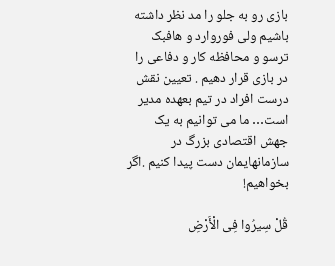بازی رو به جلو را مد نظر داشته باشیم ولی فوروارد و هافبک ترسو و محافظه کار و دفاعی را در بازی قرار دهیم . تعیین نقش درست افراد در تیم بعهده مدیر است… ما می توانیم به یک جهش اقتصادی بزرگ در سازمانهایمان دست پیدا کنیم .اگر بخواهیم!

قُلْ سِیرُوا فِی الْأَرْضِ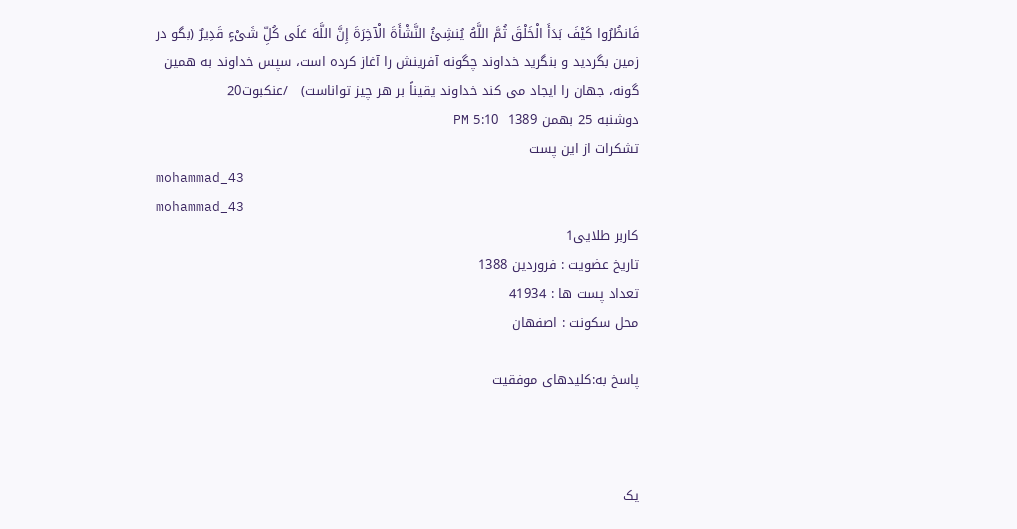فَانظُرُوا کَیْفَ بَدَأَ الْخَلْقَ ثُمَّ اللَّهُ یُنشِئُ النَّشْأَةَ الْآخِرَةَ إِنَّ اللَّهَ عَلَى کُلِّ شَیْءٍ قَدِیرٌ (بگو در زمین بگردید و بنگرید خداوند چگونه آفرینش را آغاز کرده است، سپس خداوند به همین گونه، جهان را ایجاد می کند خداوند یقیناً بر هر چیز تواناست)   /عنکبوت20
دوشنبه 25 بهمن 1389  5:10 PM
تشکرات از این پست
mohammad_43
mohammad_43
کاربر طلایی1
تاریخ عضویت : فروردین 1388
تعداد پست ها : 41934
محل سکونت : اصفهان

پاسخ به:کلیدهای موفقیت



یک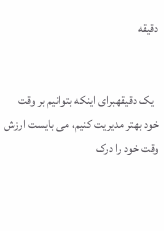دقیقه


  یک دقیقهبرای اینکه بتوانیم بر وقت خود بهتر مدیریت کنیم، می بایست ارزش وقت خود را درک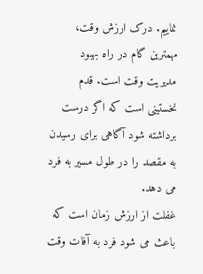نماییم. درک ارزش وقت، مهمترین گام در راه بهبود مدیریت وقت است. قدم نخستینی است که اگر درست برداشته شود آگاهی برای رسیدن به مقصد را در طول مسیر به فرد می دهد.
غفلت از ارزش زمان است که باعث می شود فرد به آفات وقت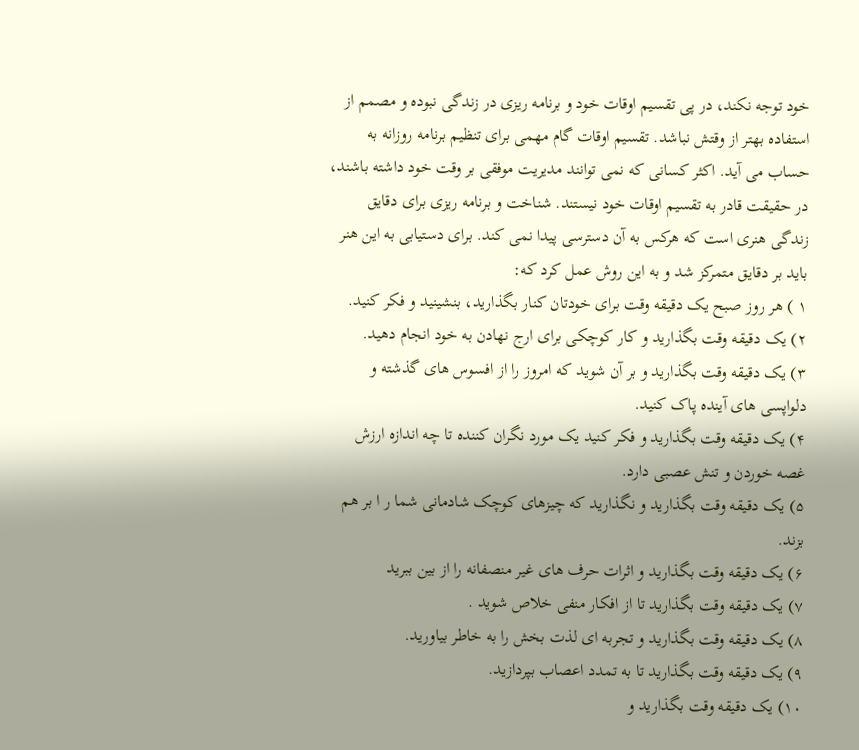خود توجه نکند، در پی تقسیم اوقات خود و برنامه ریزی در زندگی نبوده و مصمم از استفاده بهتر از وقتش نباشد. تقسیم اوقات گام مهمی برای تنظیم برنامه روزانه به حساب می آید. اکثر کسانی که نمی توانند مدیریت موفقی بر وقت خود داشته باشند، در حقیقت قادر به تقسیم اوقات خود نیستند. شناخت و برنامه ریزی برای دقایق زندگی هنری است که هرکس به آن دسترسی پیدا نمی کند. برای دستیابی به این هنر باید بر دقایق متمرکز شد و به این روش عمل کرد که:
۱ ) هر روز صبح یک دقیقه وقت برای خودتان کنار بگذارید، بنشینید و فکر کنید.
۲) یک دقیقه وقت بگذارید و کار کوچکی برای ارج نهادن به خود انجام دهید.
۳) یک دقیقه وقت بگذارید و بر آن شوید که امروز را از افسوس های گذشته و دلواپسی های آینده پاک کنید.
۴) یک دقیقه وقت بگذارید و فکر کنید یک مورد نگران کننده تا چه اندازه ارزش غصه خوردن و تنش عصبی دارد.
۵) یک دقیقه وقت بگذارید و نگذارید که چیزهای کوچک شادمانی شما ر ا بر هم بزند.
۶) یک دقیقه وقت بگذارید و اثرات حرف های غیر منصفانه را از بین ببرید
۷) یک دقیقه وقت بگذارید تا از افکار منفی خلاص شوید .
۸) یک دقیقه وقت بگذارید و تجربه ای لذت بخش را به خاطر بیاورید.
۹) یک دقیقه وقت بگذارید تا به تمدد اعصاب بپردازید.
۱۰) یک دقیقه وقت بگذارید و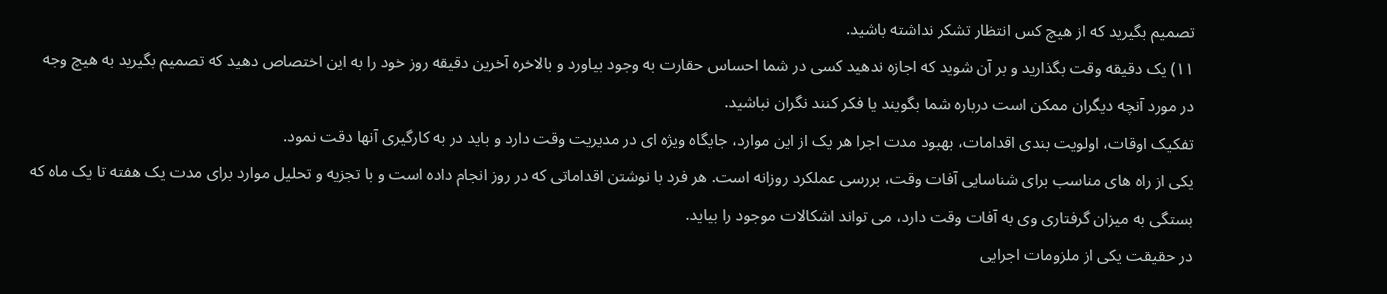تصمیم بگیرید که از هیچ کس انتظار تشکر نداشته باشید.
۱۱) یک دقیقه وقت بگذارید و بر آن شوید که اجازه ندهید کسی در شما احساس حقارت به وجود بیاورد و بالاخره آخرین دقیقه روز خود را به این اختصاص دهید که تصمیم بگیرید به هیچ وجه در مورد آنچه دیگران ممکن است درباره شما بگویند یا فکر کنند نگران نباشید.
تفکیک اوقات، اولویت بندی اقدامات، بهبود مدت اجرا هر یک از این موارد، جایگاه ویژه ای در مدیریت وقت دارد و باید در به کارگیری آنها دقت نمود.
یکی از راه های مناسب برای شناسایی آفات وقت، بررسی عملکرد روزانه است. هر فرد با نوشتن اقداماتی که در روز انجام داده است و با تجزیه و تحلیل موارد برای مدت یک هفته تا یک ماه که بستگی به میزان گرفتاری وی به آفات وقت دارد، می تواند اشکالات موجود را بیاید.
در حقیقت یکی از ملزومات اجرایی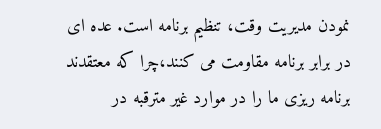نمودن مدیریت وقت، تنظیم برنامه است. عده ای در برابر برنامه مقاومت می کنند،چرا که معتقدند برنامه ریزی ما را در موارد غیر مترقبه در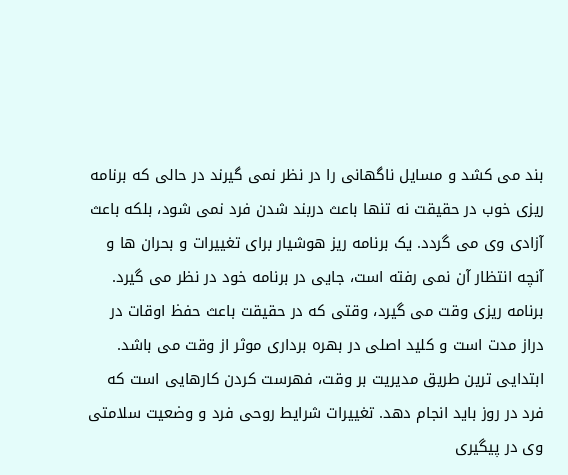بند می کشد و مسایل ناگهانی را در نظر نمی گیرند در حالی که برنامه ریزی خوب در حقیقت نه تنها باعث دربند شدن فرد نمی شود، بلکه باعث آزادی وی می گردد. یک برنامه ریز هوشیار برای تغییرات و بحران ها و آنچه انتظار آن نمی رفته است، جایی در برنامه خود در نظر می گیرد. برنامه ریزی وقت می گیرد، وقتی که در حقیقت باعث حفظ اوقات در دراز مدت است و کلید اصلی در بهره برداری موثر از وقت می باشد.
ابتدایی ترین طریق مدیریت بر وقت، فهرست کردن کارهایی است که فرد در روز باید انجام دهد. تغییرات شرایط روحی فرد و وضعیت سلامتی وی در پیگیری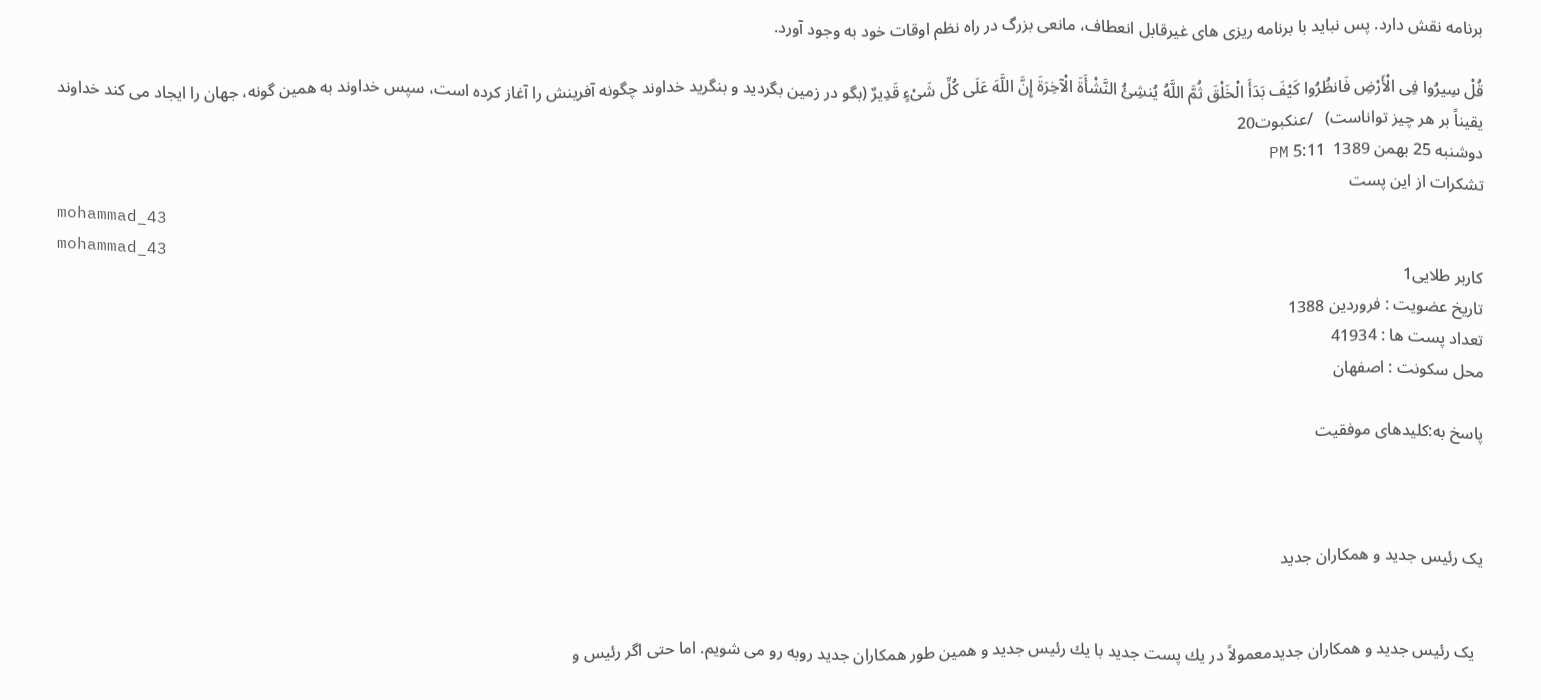برنامه نقش دارد. پس نباید با برنامه ریزی های غیرقابل انعطاف، مانعی بزرگ در راه نظم اوقات خود به وجود آورد.

قُلْ سِیرُوا فِی الْأَرْضِ فَانظُرُوا کَیْفَ بَدَأَ الْخَلْقَ ثُمَّ اللَّهُ یُنشِئُ النَّشْأَةَ الْآخِرَةَ إِنَّ اللَّهَ عَلَى کُلِّ شَیْءٍ قَدِیرٌ (بگو در زمین بگردید و بنگرید خداوند چگونه آفرینش را آغاز کرده است، سپس خداوند به همین گونه، جهان را ایجاد می کند خداوند یقیناً بر هر چیز تواناست)   /عنکبوت20
دوشنبه 25 بهمن 1389  5:11 PM
تشکرات از این پست
mohammad_43
mohammad_43
کاربر طلایی1
تاریخ عضویت : فروردین 1388
تعداد پست ها : 41934
محل سکونت : اصفهان

پاسخ به:کلیدهای موفقیت



یک رئیس جدید و همکاران جدید


  یک رئیس جدید و همکاران جدیدمعمولاً در یك پست جدید با یك رئیس جدید و همین طور همكاران جدید روبه رو می شویم. اما حتی اگر رئیس و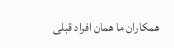همكاران ما همان افراد قبلی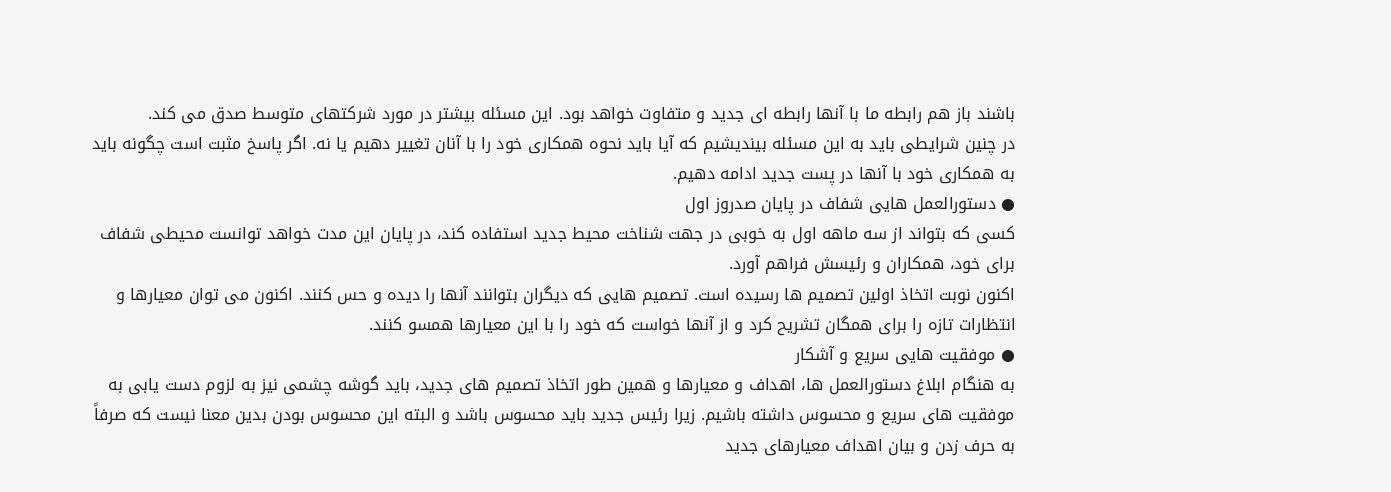باشند باز هم رابطه ما با آنها رابطه ای جدید و متفاوت خواهد بود. این مسئله بیشتر در مورد شركتهای متوسط صدق می كند.
در چنین شرایطی باید به این مسئله بیندیشیم كه آیا باید نحوه همكاری خود را با آنان تغییر دهیم یا نه. اگر پاسخ مثبت است چگونه باید به همكاری خود با آنها در پست جدید ادامه دهیم.
● دستورالعمل هایی شفاف در پایان صدروز اول
كسی كه بتواند از سه ماهه اول به خوبی در جهت شناخت محیط جدید استفاده كند، در پایان این مدت خواهد توانست محیطی شفاف برای خود، همكاران و رئیسش فراهم آورد.
اكنون نوبت اتخاذ اولین تصمیم ها رسیده است. تصمیم هایی كه دیگران بتوانند آنها را دیده و حس كنند. اكنون می توان معیارها و انتظارات تازه را برای همگان تشریح كرد و از آنها خواست كه خود را با این معیارها همسو كنند.
● موفقیت هایی سریع و آشكار
به هنگام ابلاغ دستورالعمل ها، اهداف و معیارها و همین طور اتخاذ تصمیم های جدید، باید گوشه چشمی نیز به لزوم دست یابی به موفقیت های سریع و محسوس داشته باشیم. زیرا رئیس جدید باید محسوس باشد و البته این محسوس بودن بدین معنا نیست كه صرفاً به حرف زدن و بیان اهداف معیارهای جدید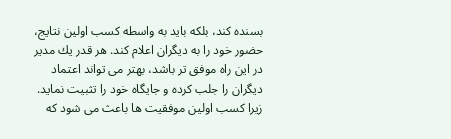بسنده كند، بلكه باید به واسطه كسب اولین نتایج، حضور خود را به دیگران اعلام كند. هر قدر یك مدیر در این راه موفق تر باشد، بهتر می تواند اعتماد دیگران را جلب كرده و جایگاه خود را تثبیت نماید. زیرا كسب اولین موفقیت ها باعث می شود كه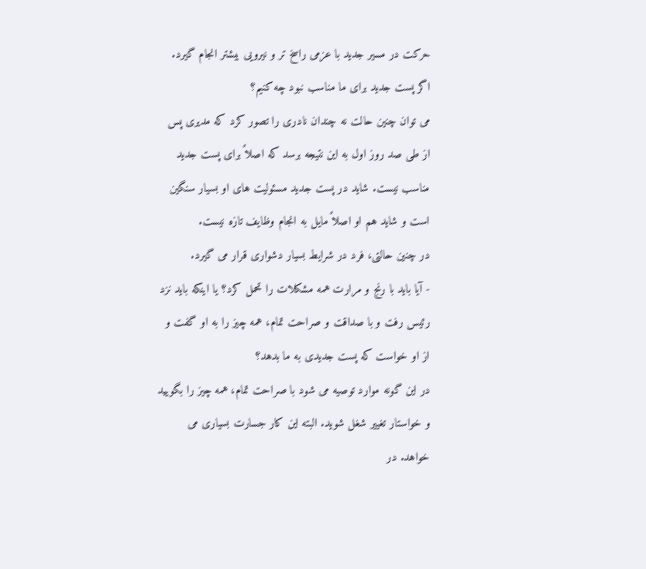حركت در مسیر جدید با عزمی راسخ تر و نیرویی بیشتر انجام گیرد.
اگر پست جدید برای ما مناسب نبود چه كنیم؟
می توان چنین حالت نه چندان نادری را تصور كرد كه مدیری پس از طی صد روز اول به این نتیجه برسد كه اصلاً برای پست جدید مناسب نیست. شاید در پست جدید مسئولیت های او بسیار سنگین است و شاید هم او اصلاً مایل به انجام وظایف تازه نیست.
در چنین حالتی، فرد در شرایط بسیار دشواری قرار می گیرد.
- آیا باید با رنج و مرارت همه مشكلات را تحمل كرد؟ یا اینكه باید نزد رئیس رفت و با صداقت و صراحت تمام، همه چیز را به او گفت و از او خواست كه پست جدیدی به ما بدهد؟
در این گونه موارد توصیه می شود با صراحت تمام، همه چیز را بگویید و خواستار تغییر شغل شوید. البته این كار جسارت بسیاری می خواهد. در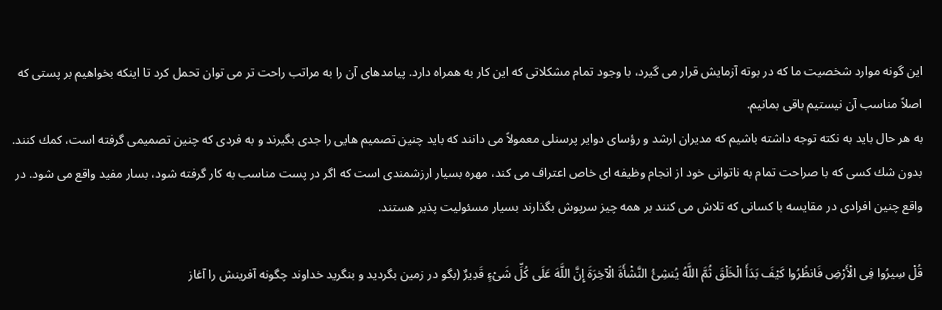این گونه موارد شخصیت ما که در بوته آزمایش قرار می گیرد، با وجود تمام مشكلاتی كه این كار به همراه دارد. پیامدهای آن را به مراتب راحت تر می توان تحمل كرد تا اینكه بخواهیم بر پستی كه اصلاً مناسب آن نیستیم باقی بمانیم.
به هر حال باید به نكته توجه داشته باشیم كه مدیران ارشد و رؤسای دوایر پرسنلی معمولاً می دانند كه باید چنین تصمیم هایی را جدی بگیرند و به فردی كه چنین تصمیمی گرفته است، كمك كنند. بدون شك كسی كه با صراحت تمام به ناتوانی خود از انجام وظیفه ای خاص اعتراف می كند، مهره بسیار ارزشمندی است كه اگر در پست مناسب به كار گرفته شود، بسار مفید واقع می شود. در واقع چنین افرادی در مقایسه با كسانی كه تلاش می كنند بر همه چیز سرپوش بگذارند بسیار مسئولیت پذیر هستند.

قُلْ سِیرُوا فِی الْأَرْضِ فَانظُرُوا کَیْفَ بَدَأَ الْخَلْقَ ثُمَّ اللَّهُ یُنشِئُ النَّشْأَةَ الْآخِرَةَ إِنَّ اللَّهَ عَلَى کُلِّ شَیْءٍ قَدِیرٌ (بگو در زمین بگردید و بنگرید خداوند چگونه آفرینش را آغاز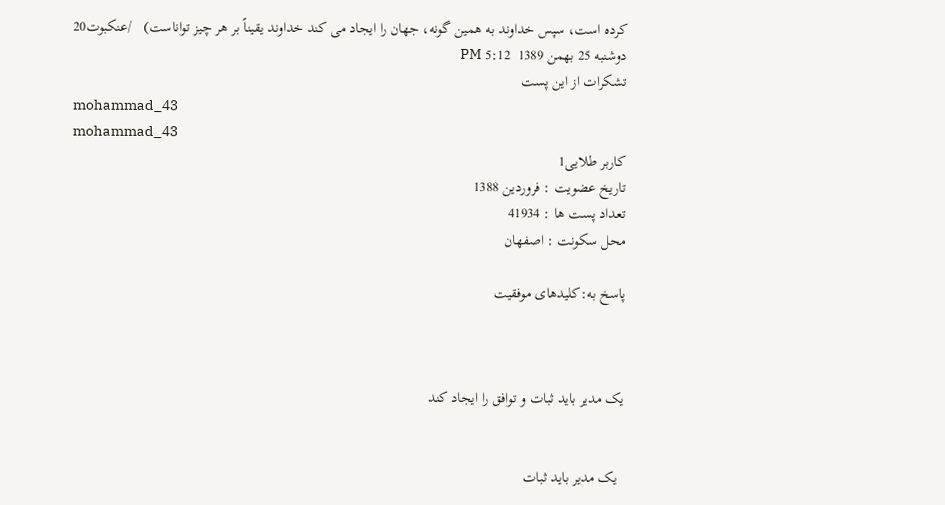کرده است، سپس خداوند به همین گونه، جهان را ایجاد می کند خداوند یقیناً بر هر چیز تواناست)   /عنکبوت20
دوشنبه 25 بهمن 1389  5:12 PM
تشکرات از این پست
mohammad_43
mohammad_43
کاربر طلایی1
تاریخ عضویت : فروردین 1388
تعداد پست ها : 41934
محل سکونت : اصفهان

پاسخ به:کلیدهای موفقیت



یک مدیر باید ثبات و توافق را ایجاد کند


  یک مدیر باید ثبات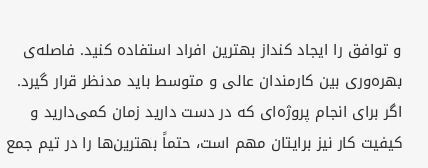و توافق را ایجاد کنداز بهترین افراد استفاده کنید. فاصله‌ی بهره‌وری بین کارمندان عالی و متوسط باید مدنظر قرار گیرد. اگر برای انجام پروژه‌ای که در دست دارید زمان کمی‌دارید و کیفیت کار نیز برایتان مهم است، حتماً بهترین‌ها را در تیم جمع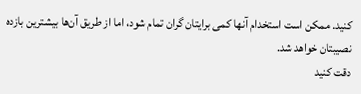کنید. ممکن است استخدام آنها کمی‌ برایتان گران تمام شود، اما از طریق آن‌ها بیشترین بازده نصیبتان خواهد شد.
دقت کنید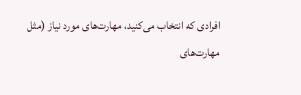افرادی که انتخاب می‌کنید، مهارت‌های مورد نیاز (مثل مهارت‌های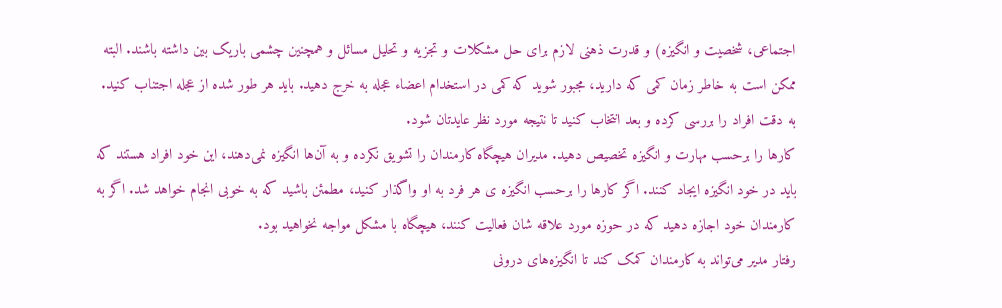اجتماعی، شخصیت و انگیزه) و قدرت ذهنی لازم برای حل مشکلات و تجزیه و تحلیل مسائل و همچنین چشمی ‌باریک بین داشته باشند. البته ممکن است به خاطر زمان کمی ‌که دارید، مجبور شوید که کمی ‌در استخدام اعضاء عجله به خرج دهید. باید هر طور شده از عجله اجتناب کنید. به دقت افراد را بررسی کرده و بعد انتخاب کنید تا نتیجه مورد نظر عایدتان شود.
کارها را برحسب مهارت و انگیزه تخصیص دهید. مدیران هیچگاه کارمندان را تشویق نکرده و به آن‌ها انگیزه نمی‌دهند، این خود افراد هستند که باید در خود انگیزه ایجاد کنند. اگر کارها را برحسب انگیزه ی هر فرد به او واگذار کنید، مطمئن باشید که به خوبی انجام خواهد شد. اگر به کارمندان خود اجازه دهید که در حوزه مورد علاقه شان فعالیت کنند، هیچگاه با مشکل مواجه نخواهید بود.
رفتار مدیر می‌تواند به کارمندان کمک کند تا انگیزه‌های درونی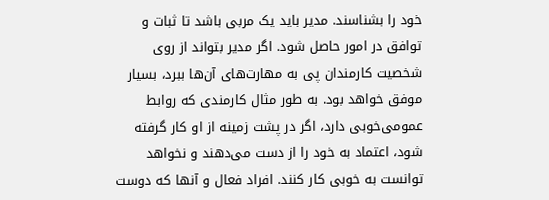خود را بشناسند. مدیر باید یک مربی باشد تا ثبات و توافق در امور حاصل شود. اگر مدیر بتواند از روی شخصیت کارمندان پی به مهارت‌های آن‌ها ببرد، بسیار موفق خواهد بود. به طور مثال کارمندی که روابط عمومی‌خوبی دارد، اگر در پشت زمینه از او کار گرفته شود، اعتماد به خود را از دست می‌دهند و نخواهد توانست به خوبی کار کنند. افراد فعال و آنها که دوست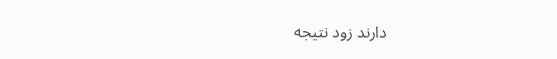دارند زود نتیجه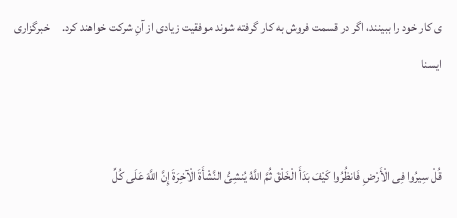ی کار خود را ببینند، اگر در قسمت فروش به کار گرفته شوند موفقیت زیادی از آنِ شرکت خواهند کرد.     خبرگزاری ایسنا


قُلْ سِیرُوا فِی الْأَرْضِ فَانظُرُوا کَیْفَ بَدَأَ الْخَلْقَ ثُمَّ اللَّهُ یُنشِئُ النَّشْأَةَ الْآخِرَةَ إِنَّ اللَّهَ عَلَى کُلِّ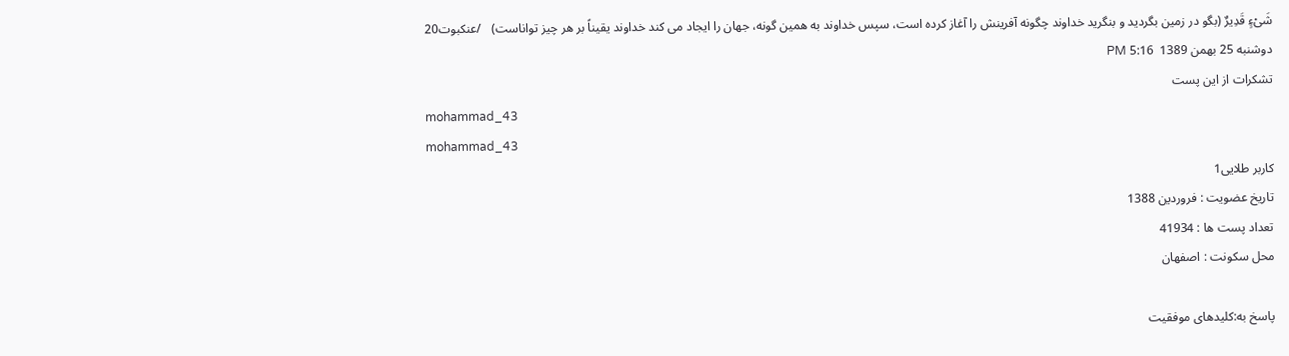شَیْءٍ قَدِیرٌ (بگو در زمین بگردید و بنگرید خداوند چگونه آفرینش را آغاز کرده است، سپس خداوند به همین گونه، جهان را ایجاد می کند خداوند یقیناً بر هر چیز تواناست)   /عنکبوت20
دوشنبه 25 بهمن 1389  5:16 PM
تشکرات از این پست
mohammad_43
mohammad_43
کاربر طلایی1
تاریخ عضویت : فروردین 1388
تعداد پست ها : 41934
محل سکونت : اصفهان

پاسخ به:کلیدهای موفقیت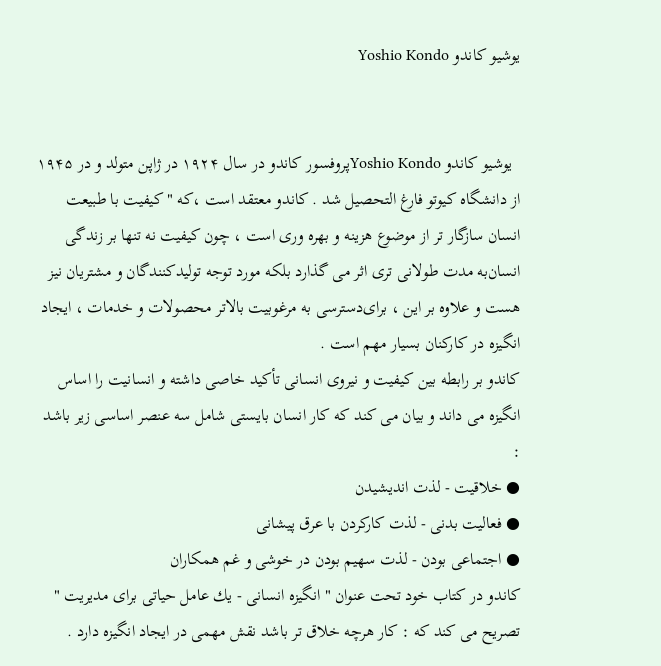یوشیو کاندو Yoshio Kondo


  یوشیو کاندو Yoshio Kondoپروفسور كاندو در سال ۱۹۲۴ در ژاپن‌ متولد و در ۱۹۴۵ از دانشگاه‌ كیوتو فارغ‌ التحصیل‌ شد . كاندو معتقد است‌ ،كه‌ " كیفیت‌ با طبیعت‌ انسان‌ سازگار تر از موضوع‌ هزینه‌ و بهره‌ وری‌ است‌ ، چون‌ كیفیت‌ نه‌ تنها بر زندگی‌ انسان‌به‌ مدت‌ طولانی‌ تری‌ اثر می‌ گذارد بلكه‌ مورد توجه‌ تولیدكنندگان‌ و مشتریان‌ نیز هست‌ و علاوه‌ بر این‌ ، برای‌دسترسی‌ به‌ مرغوبیت‌ بالاتر محصولات‌ و خدمات‌ ، ایجاد انگیزه‌ در كاركنان‌ بسیار مهم‌ است‌ .
كاندو بر رابطه‌ بین‌ كیفیت‌ و نیروی‌ انسانی‌ تأكید خاصی‌ داشته‌ و انسانیت‌ را اساس‌ انگیزه‌ می‌ داند و بیان‌ می‌ كند كه‌ كار انسان‌ بایستی‌ شامل‌ سه‌ عنصر اساسی‌ زیر باشد :
● خلاقیت‌ - لذت‌ اندیشیدن‌
● فعالیت‌ بدنی‌ - لذت‌ كاركردن‌ با عرق‌ پیشانی‌
● اجتماعی‌ بودن‌ - لذت‌ سهیم‌ بودن‌ در خوشی‌ و غم‌ همكاران‌
كاندو در كتاب‌ خود تحت‌ عنوان‌ " انگیزه‌ انسانی‌ - یك‌ عامل‌ حیاتی‌ برای‌ مدیریت‌ " تصریح‌ می‌ كند كه‌ : كار هرچه‌ خلاق‌ تر باشد نقش‌ مهمی‌ در ایجاد انگیزه‌ دارد .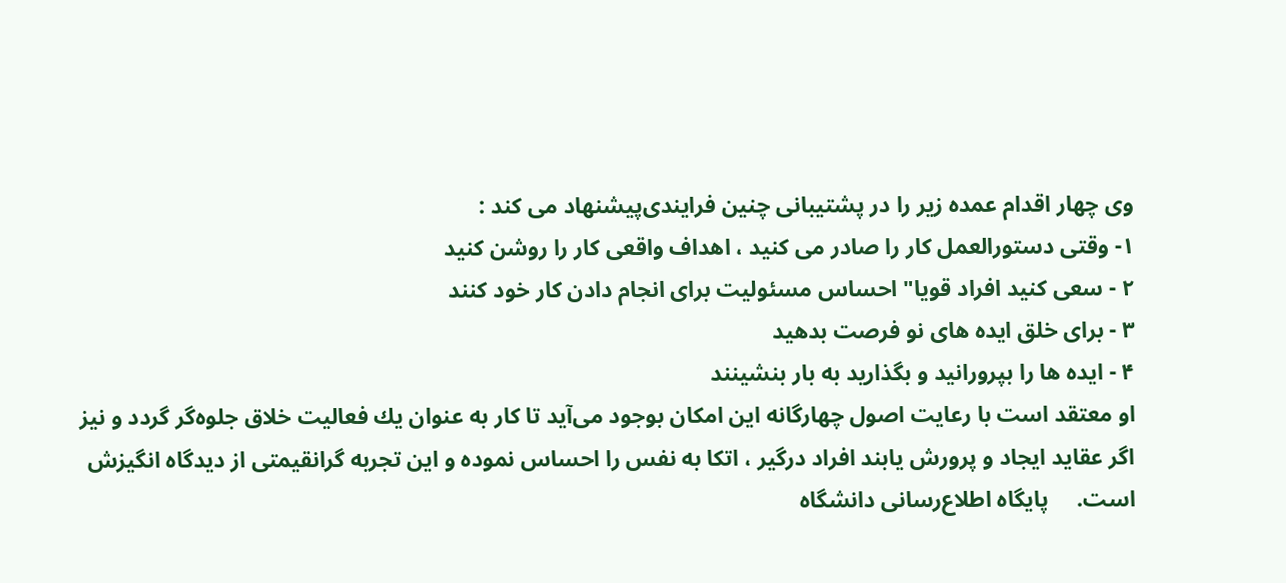وی‌ چهار اقدام‌ عمده‌ زیر را در پشتیبانی‌ چنین‌ فرایندی‌پیشنهاد می‌ كند :
۱- وقتی‌ دستورالعمل‌ كار را صادر می‌ كنید ، اهداف‌ واقعی‌ كار را روشن‌ كنید
۲ - سعی‌ كنید افراد قویا" احساس‌ مسئولیت‌ برای‌ انجام‌ دادن‌ كار خود كنند
۳ - برای‌ خلق‌ ایده‌ های‌ نو فرصت‌ بدهید
۴ - ایده‌ ها را بپرورانید و بگذارید به‌ بار بنشینند
او معتقد است‌ با رعایت‌ اصول‌ چهارگانه‌ این‌ امكان‌ بوجود می‌آید تا كار به‌ عنوان‌ یك‌ فعالیت‌ خلاق‌ جلوه‌گر گردد و نیز اگر عقاید ایجاد و پرورش‌ یابند افراد درگیر ، اتكا به‌ نفس‌ را احساس‌ نموده‌ و این‌ تجربه‌ گرانقیمتی‌ از دیدگاه‌ انگیزش‌ است‌.     پایگاه اطلاع‌رسانی دانشگاه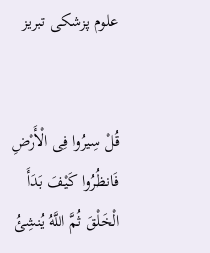علوم پزشکی تبریز


قُلْ سِیرُوا فِی الْأَرْضِ فَانظُرُوا کَیْفَ بَدَأَ الْخَلْقَ ثُمَّ اللَّهُ یُنشِئُ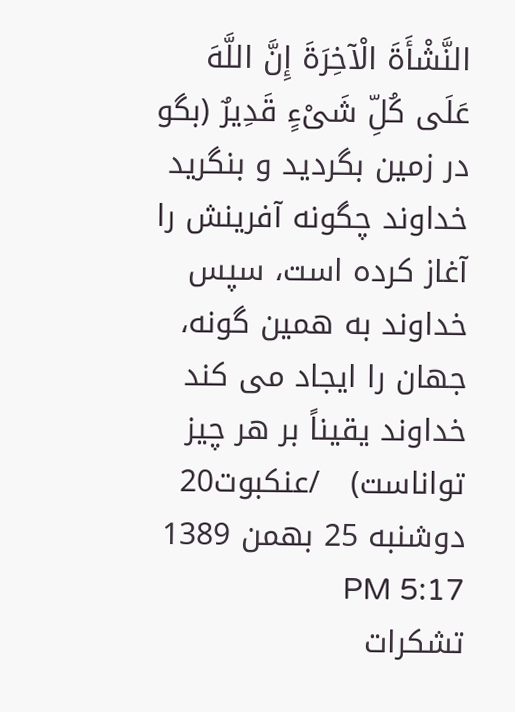النَّشْأَةَ الْآخِرَةَ إِنَّ اللَّهَ عَلَى کُلِّ شَیْءٍ قَدِیرٌ (بگو در زمین بگردید و بنگرید خداوند چگونه آفرینش را آغاز کرده است، سپس خداوند به همین گونه، جهان را ایجاد می کند خداوند یقیناً بر هر چیز تواناست)   /عنکبوت20
دوشنبه 25 بهمن 1389  5:17 PM
تشکرات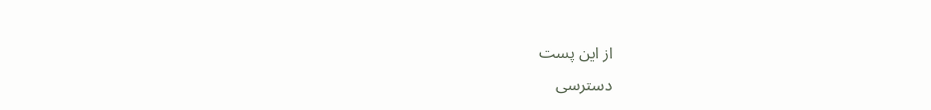از این پست
دسترسی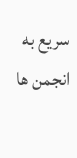سریع به انجمن ها